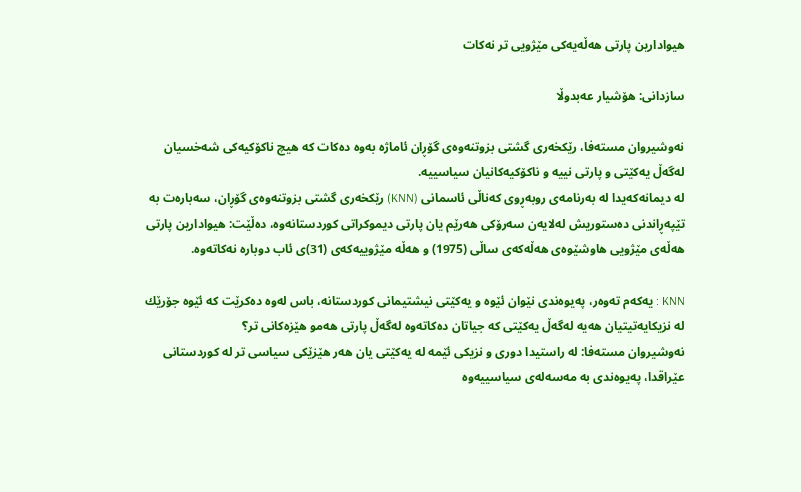هیوادارین پارتی هه‌ڵه‌یه‌كی مێژویی تر نه‌كات

سازدانی: هۆشیار عه‌بدوڵا

نه‌وشیروان مسته‌فا، رێكخه‌ری گشتی بزوتنه‌وه‌ی گۆڕان ئاماژه‌ به‌وه‌ ده‌كات كه‌ هیچ ناكۆكیه‌كی شه‌خسیان له‌گه‌ڵ یه‌كێتی و پارتی نییه‌ و ناكۆكیه‌كانیان سیاسییه‌.
له‌ دیمانەکەیدا له‌ به‌رنامه‌ی روبه‌ڕوی كه‌ناڵی ئاسمانی (KNN) رێكخه‌ری گشتی بزوتنه‌وه‌ی گۆڕان، سه‌باره‌ت به‌ تێپه‌ڕاندنی ده‌ستوریش له‌لایه‌ن سه‌رۆكی هه‌رێم یان پارتی دیموكراتی كوردستانه‌وه‌، ده‌ڵێت: هیوادارین پارتی هه‌ڵه‌ی مێژویی هاوشێوه‌ی هه‌ڵه‌كه‌ی ساڵی (1975) و هه‌ڵه‌ مێژوییه‌كه‌ی (31)ی ئاب دوباره‌ نه‌كاته‌وه‌.

KNN : یه‌كه‌م ته‌وه‌ر، په‌یوه‌ندی نێوان ئێوه‌ و یه‌كێتی نیشتیمانی كوردستانه‌، باس له‌وه‌ ده‌كرێت كه‌ ئێوه‌ جۆرێك له‌ نزیكایه‌تیتیان هه‌یه‌ له‌گه‌ڵ یه‌كێتی كه‌ جیاتان ده‌كاته‌وه‌ له‌گه‌ڵ پارتی هەمو هێزه‌كانی تر؟
نه‌وشیروان مسته‌فا: له‌ راستیدا دوری و نزیكی ئێمه‌ له‌ یه‌كێتی یان هه‌ر هێزێكی سیاسی تر له‌ كوردستانی عێراقدا، په‌یوه‌ندی به‌ مه‌سه‌له‌ی سیاسییه‌وه‌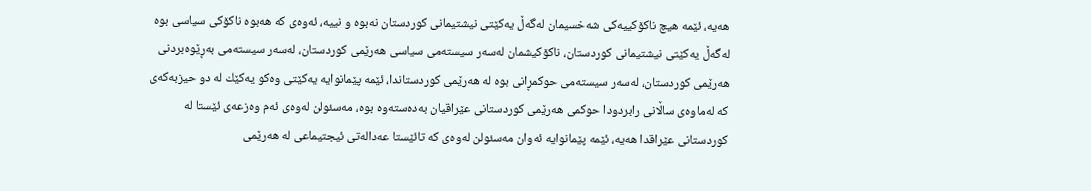هه‌یه‌، ئێمه‌ هیچ ناكۆكییه‌كی شه‌خسیمان له‌گه‌ڵ یه‌كێتی نیشتیمانی كوردستان نه‌بوه‌ و نییه‌، ئه‌وه‌ی كه‌ هه‌بوه‌ ناكۆكی سیاسی بوه‌ له‌گه‌ڵ یه‌كێتی نیشتیمانی كوردستان، ناكۆكیشمان له‌سه‌ر سیسته‌می سیاسی هه‌رێمی كوردستان، له‌سه‌ر سیسته‌می به‌ڕێوه‌بردنی هه‌رێمی كوردستان، له‌سه‌ر سیسته‌می حوكمڕانی بوه‌ له‌ هه‌رێمی كوردستاندا، ئێمه‌ پێمانوایه‌ یه‌كێتی وه‌كو یه‌كێك له‌ دو حیزبه‌كه‌ی كه‌ له‌ماوه‌ی ساڵانی رابردودا حوكمی هه‌رێمی كوردستانی عێراقیان به‌ده‌سته‌وه‌ بوه‌، مه‌سئولن له‌وه‌ی ئه‌م وه‌زعه‌ی ئێستا له‌ كوردستانی عێراقدا هه‌یه‌، ئێمه‌ پێمانوایه‌ ئه‌وان مه‌سئولن له‌وه‌ی كه‌ تائێستا عه‌داله‌تی ئیجتیماعی له‌ هه‌رێمی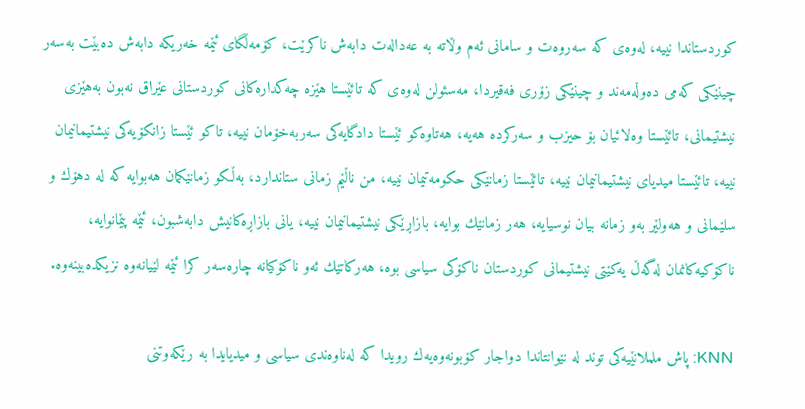كوردستاندا نییه‌، له‌وه‌ی كه‌ سه‌روه‌ت و سامانی ئه‌م وڵاته‌ به‌ عه‌داله‌ت دابه‌ش ناكرێت، كۆمه‌ڵگای ئێمه‌ خه‌ریكه‌ دابه‌ش ده‌بێت به‌سه‌ر چینێكی كه‌می ده‌وڵه‌مه‌ند و چینێكی زۆری فه‌قیردا، مه‌سئولن له‌وه‌ی كه‌ تائێستا هێزه‌ چه‌كداره‌كانی كوردستانی عێراق نه‌بون به‌هێزی نیشتیمانی، تائێستا وه‌لائیان بۆ حیزب و سه‌ركرده‌ هه‌یه‌، هه‌تاوه‌كو ئێستا دادگایه‌كی سه‌ربه‌خۆمان نییه‌، تاكو ئێستا زانكۆیه‌كی نیشتیمانیمان نییه‌، تائێستا میدیای نیشتیمانیمان نییه‌، تائێستا زمانێكی حكومه‌تیمان نییه‌، من ناڵێم زمانی ستاندارد، به‌ڵكو زمانێكمان هه‌بوایه‌ كه‌ له‌ دهۆك و سلێمانی و هه‌ولێر به‌و زمانه‌ بیان نوسیایه‌، هه‌ر زمانێك بوایه‌، بازاڕێكی نیشتیمانیمان نییه‌، یانی بازاڕه‌كانیش دابه‌شبون‌، ئێمه‌ پێمانوایه‌، ناكۆكیه‌كانمان له‌گه‌ڵ یه‌كێتی نیشتیمانی كوردستان ناكۆكی سیاسی بوه‌، هه‌ركاتێك ئه‌و ناكۆكیانه‌ چاره‌سه‌ر كرا ئێمه‌ لێیانه‌وه‌ نزیكده‌بینه‌وه‌.

KNN: پاش ململانێیه‌كی توند له‌ نێوانتاندا دواجار كۆبونه‌وه‌یه‌ك رویدا كه‌ له‌ناوه‌ندی سیاسی و میدیایدا به‌ رێكه‌وتنی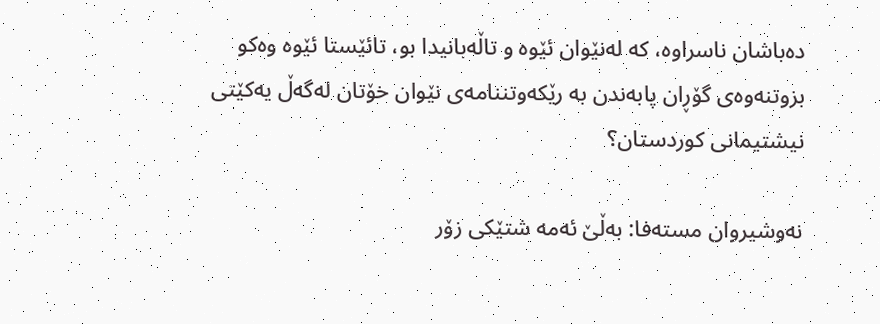ده‌باشان ناسراوه‌، كه‌ له‌نێوان ئێوه‌ و تاڵه‌بانیدا بو، تائێستا ئێوه‌ وه‌كو بزوتنه‌وه‌ی گۆڕان پابه‌ندن به‌ رێكه‌وتننامه‌ی نێوان خۆتان له‌گه‌ڵ یه‌كێتی نیشتیمانی كوردستان؟

نه‌وشیروان مسته‌فا: به‌ڵێ ئه‌مه‌ شتێكی زۆر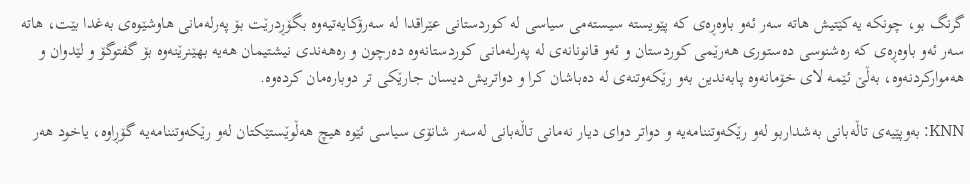گرنگ بو، چونكه‌ یه‌كێتیش هاته‌ سه‌ر ئه‌و باوه‌ڕه‌ی كه‌ پێویسته‌ سیسته‌می سیاسی له‌ كوردستانی عێراقدا له‌ سه‌رۆكایه‌تیه‌وه‌ بگۆڕدرێت بۆ په‌رله‌مانی هاوشێوه‌ی به‌غدا بێت، هاته‌ سه‌ر ئه‌و باوه‌ڕه‌ی كه‌ ره‌شنوسی ده‌ستوری هه‌رێمی كوردستان و ئه‌و قانونانه‌ی له‌ په‌رله‌مانی كوردستانه‌وه‌ ده‌رچون و ره‌هه‌ندی نیشتیمان هه‌یه‌ بهێنرێنه‌وه‌ بۆ گفتوگۆ و لێدوان و هه‌مواركردنه‌وه‌، به‌ڵێ ئێمه‌ لای خۆمانه‌وه‌ پابه‌ندین به‌و رێكه‌وتنەی له‌ ده‌باشان كرا و دواتریش دیسان جارێكی تر دوباره‌مان كرده‌وه‌.

KNN: به‌وپێیه‌ی تاڵه‌بانی به‌شداربو له‌و رێكه‌وتننامه‌یه‌ و دواتر دوای دیار نه‌مانی تاڵه‌بانی له‌سه‌ر شانۆی سیاسی ئێوه‌ هیچ هه‌ڵوێستێكتان له‌و رێكه‌وتننامه‌یه‌ گۆڕاوه‌، یاخود هه‌ر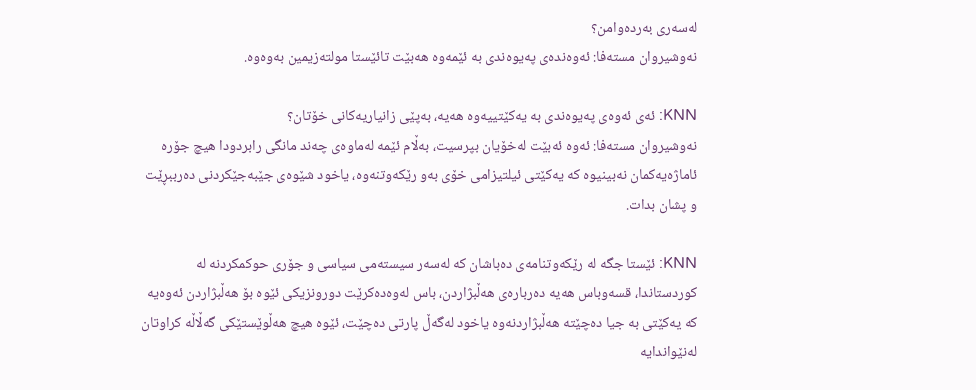له‌سه‌ری به‌رده‌وامن؟
نه‌وشیروان مسته‌فا: ئه‌وه‌نده‌ی په‌یوه‌ندی به‌ ئێمه‌وه‌ هه‌بێت تائێستا مولته‌زیمین به‌وه‌وه‌.

KNN: ئه‌ی ئه‌وه‌ی په‌یوه‌ندی به‌ یه‌كێتییه‌وه‌ هه‌یه‌، به‌پێی زانیاریه‌كانی خۆتان؟
نه‌وشیروان مسته‌فا: ئه‌وه‌ ئه‌بێت له‌خۆیان بپرسیت، به‌ڵام ئێمه‌ له‌ماوه‌ی چه‌ند مانگی رابردودا هیچ جۆره‌ ئاماژه‌یه‌كمان نه‌بینیوه‌ كه‌ یه‌كێتی ئیلتیزامی خۆی به‌و رێكه‌وتنه‌وه‌، یاخود شێوه‌ی جێبه‌جێكردنی ده‌رببڕێت و پشان بدات.

KNN: ئێستا جگه‌ له‌ رێكه‌وتنامه‌ی ده‌باشان كه‌ له‌سه‌ر سیسته‌می سیاسی و جۆری حوكمكردنه‌ له‌ كوردستاندا، قسه‌وباس هه‌یه‌ ده‌رباره‌ی هه‌ڵبژاردن، باس له‌وه‌ده‌كرێت دورونزیكی ئێوه‌ بۆ هه‌ڵبژاردن ئه‌وه‌یه‌ كه‌ یه‌كێتی به‌ جیا ده‌چێته‌ هه‌ڵبژاردنه‌وه‌ یاخود له‌گه‌ڵ پارتی ده‌چێت، ئێوه‌ هیچ هه‌ڵوێستێكی گه‌ڵاڵه‌ كراوتان له‌نێواندایه‌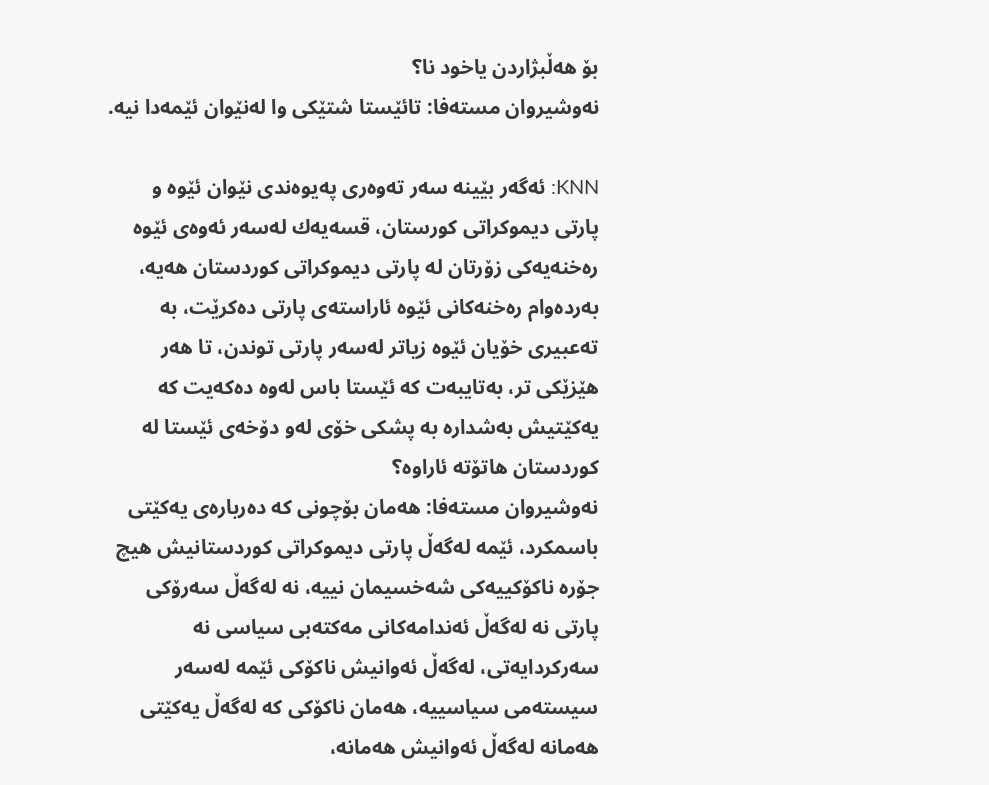بۆ هه‌ڵبژاردن یاخود نا؟
نه‌وشیروان مسته‌فا: تائێستا شتێكی وا له‌نێوان ئێمه‌دا نیه‌.

KNN: ئه‌گه‌ر بێینه‌ سه‌ر ته‌وه‌ری په‌یوه‌ندی نێوان ئێوه‌ و پارتی دیموكراتی كورستان، قسه‌یه‌ك له‌سه‌ر ئه‌وه‌ی ئێوه‌ ره‌خنه‌یه‌كی زۆرتان له‌ پارتی دیموكراتی كوردستان هه‌یه‌، به‌رده‌وام ره‌خنه‌كانی ئێوه‌ ئاراسته‌ی پارتی ده‌كرێت، به‌ ته‌عبیری خۆیان ئێوه‌ زیاتر له‌سه‌ر پارتی توندن، تا هه‌ر هێزێكی تر، به‌تایبه‌ت كه‌ ئێستا باس له‌وه‌ ده‌كه‌یت كه‌ یه‌كێتیش به‌شداره‌ به‌ پشكی خۆی له‌و دۆخه‌ی ئێستا له‌ كوردستان هاتۆته‌ ئاراوه‌؟
نه‌وشیروان مسته‌فا: هه‌مان بۆچونی كه‌ ده‌رباره‌ی یه‌كێتی باسمكرد، ئێمه‌ له‌گه‌ڵ پارتی دیموكراتی كوردستانیش هیچ جۆره‌ ناكۆكییه‌كی شه‌خسیمان نییه‌، نه‌ له‌گه‌ڵ سه‌رۆكی پارتی نه‌ له‌گه‌ڵ ئه‌ندامه‌كانی مه‌كته‌بی سیاسی نه‌ سه‌ركردایه‌تی، له‌گه‌ڵ ئه‌وانیش ناكۆكی ئێمه‌ له‌سه‌ر سیسته‌می سیاسییه‌، هه‌مان ناكۆكی كه‌ له‌گه‌ڵ یه‌كێتی هه‌مانه‌ له‌گه‌ڵ ئه‌وانیش هه‌مانه‌،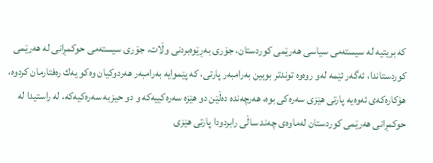كه‌ بریتیه‌ له‌ سیسته‌می سیاسی هه‌رێمی كوردستان، جۆری به‌ڕێوه‌بردنی وڵات، جۆری سیسته‌می حوكمڕانی له‌ هه‌رێمی كوردستاندا، ئه‌گه‌ر ئێمه‌ له‌و روه‌وه‌ توندتر بوبین به‌رامبه‌ر پارتی، كه‌ پێموایه‌ به‌رامبه‌ر هه‌ردوكیان وه‌كو یه‌ك ره‌فتارمان كردوه‌، هۆكاره‌كه‌ی ئه‌وه‌یه‌ پارتی هێزی سه‌ره‌كی بوە، هه‌رچه‌نده‌ ده‌ڵێن دو هێزه‌ سه‌ره‌كییه‌كه‌ و دو حیزبه‌ سه‌ره‌كیه‌كه‌، له‌ راستیدا له‌ حوكمڕانی هه‌رێمی كوردستان له‌ماوه‌ی چه‌ند ساڵی رابردودا پارتی هێزی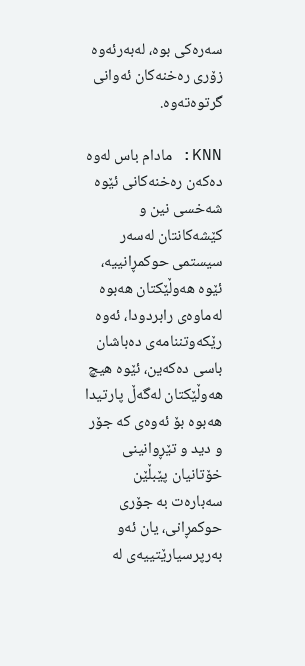سه‌ره‌كی بوه‌، له‌به‌رئه‌وه‌ زۆری ره‌خنه‌كان ئه‌وانی گرتوه‌ته‌وه‌.

KNN: مادام باس له‌وه‌ ده‌كه‌ن ره‌خنه‌كانی ئێوه‌ شه‌خسی نین و كێشه‌كانتان له‌سه‌ر سیستمی حوكمڕانییه‌، ئێوه‌ هه‌وڵێكتان هه‌بوه‌ له‌ماوەی‌ رابردودا، ئه‌وه‌ رێكه‌وتننامه‌ی ده‌باشان باسی ده‌كه‌ین، ئێوه‌ هیچ هه‌وڵێكتان له‌گه‌ڵ پارتیدا هه‌بوه‌ بۆ ئه‌وه‌ی كه‌ جۆر و دید و تێڕوانینی خۆتانیان پێبڵێن سه‌باره‌ت به‌ جۆری حوكمڕانی، یان ئه‌و به‌رپرسیارێتییه‌ی له‌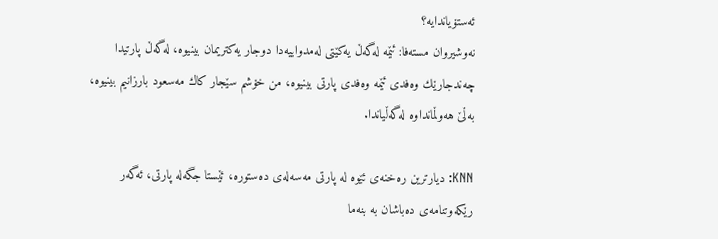ئه‌ستۆیاندایه‌؟
نه‌وشیروان مسته‌فا: ئێمه‌ له‌گه‌ڵ یه‌كێتی له‌مدواییه‌دا دوجار یه‌كتریمان بینیوه‌، له‌گه‌ڵ پارتیدا چه‌ندجارێك وه‌فدی ئێمه‌ وه‌فدی پارتی بینیوه‌، من خۆشم سێجار كاك مه‌سعود بارزانیم بینیوه‌، به‌ڵێ هه‌وڵمانداوه‌ له‌گه‌ڵیاندا.

KNN: دیارترین ره‌خنه‌ی ئێوه‌ له‌ پارتی مه‌سه‌له‌ی ده‌ستوره‌، ئێستا جگه‌له‌ پارتی، ئه‌گه‌ر رێكه‌وتنامه‌ی ده‌باشان به‌ بنه‌ما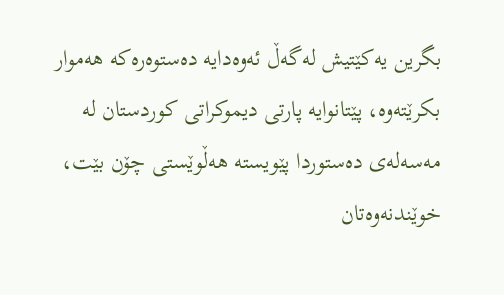بگرین یه‌كێتیش له‌گه‌ڵ ئه‌وه‌دایه‌ ده‌ستوه‌ره‌كه‌ هه‌موار بكرێته‌وه‌، پێتانوایه‌ پارتی دیموكراتی كوردستان له‌ مه‌سه‌له‌ی ده‌ستوردا پێویسته‌ هه‌ڵوێستی چۆن بێت، خوێندنه‌وه‌تان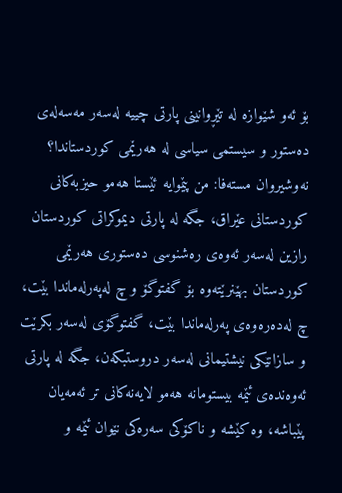بۆ ئه‌و شێوازه‌ له‌ تێڕوانینی پارتی چییه‌ له‌سه‌ر مه‌سه‌له‌ی ده‌ستور و سیستمی سیاسی له‌ هه‌رێمی كوردستاندا؟
نه‌وشیروان مسته‌فا: من پێموایه‌ ئێستا هه‌مو حیزبه‌كانی كوردستانی عێراق، جگه‌ له‌ پارتی دیموكراتی كوردستان رازین له‌سه‌ر ئه‌وه‌ی ره‌شنوسی ده‌ستوری هه‌رێمی كوردستان بهێنرێته‌وه‌ بۆ گفتوگۆ و چ له‌په‌رله‌ماندا بێت، چ له‌ده‌ره‌وه‌ی په‌رله‌ماندا بێت، گفتوگۆی له‌سه‌ر بكرێت و سازانێكی نیشتیمانی له‌سه‌ر دروستبكه‌ن، جگه‌ له‌ پارتی ئه‌وه‌نده‌ی ئێمه‌ بیستومانە هه‌مو لایه‌نه‌كانی تر ئه‌مه‌یان پێباشه‌، وه‌ كێشه‌ و ناكۆكی سه‌ره‌كی نێوان ئێمه‌ و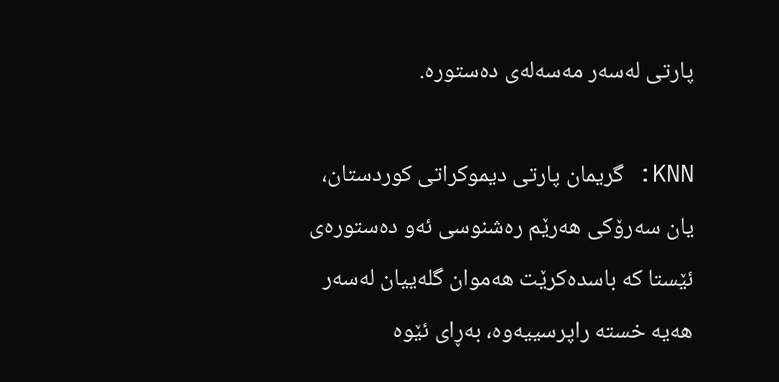پارتی له‌سه‌ر مه‌سه‌له‌ی ده‌ستو‌رە.

KNN: گریمان پارتی دیموكراتی كوردستان، یان سه‌رۆكی هه‌رێم ره‌شنوسی ئه‌و ده‌ستوره‌ی ئێستا كه‌ باسده‌كرێت هه‌موان گله‌ییان له‌سه‌ر هه‌یه‌ خسته‌ راپرسییه‌وه‌، به‌ڕای ئێوه‌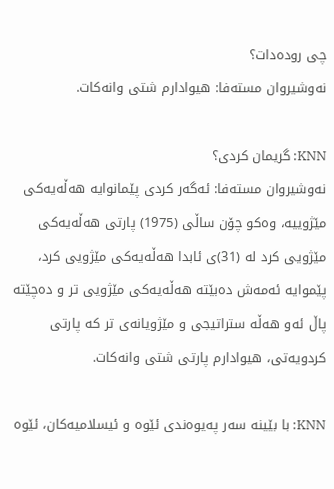چی روده‌دات؟
نه‌وشیروان مسته‌فا: هیوادارم شتی وانەكات.

KNN: گریمان كردی؟
نه‌وشیروان مسته‌فا: ئه‌گه‌ر كردی پێمانوایه‌ هه‌ڵه‌یه‌كی مێژوییه،‌ وه‌كو چۆن ساڵی (1975) پارتی هه‌ڵه‌یه‌كی مێژویی كرد له‌ (31)ی ئابدا هه‌ڵه‌یه‌كی مێژویی كرد، پێموایه‌ ئه‌مه‌ش ده‌بێته‌ هه‌ڵه‌یه‌كی مێژویی تر و ده‌چێته‌ پاڵ ئه‌و هه‌ڵه‌ ستراتیجی و مێژویانه‌ی تر كه‌ پارتی كردویه‌تی، هیوادارم پارتی شتی وانه‌كات.

KNN: با بێینه‌ سه‌ر په‌یوه‌ندی ئێوه‌ و ئیسلامیه‌كان، ئێوه‌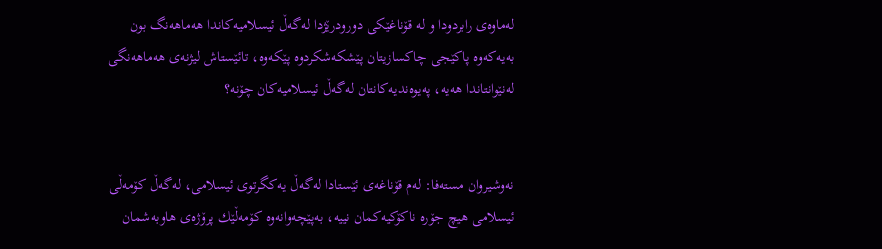له‌ماوه‌ی رابردودا و له‌ قۆناغێكی دورودرێژدا له‌گه‌ڵ ئیسلامیه‌كاندا هه‌ماهه‌نگ بون به‌یه‌كه‌وه‌ پاكێجی چاكسازیتان پێشكه‌شكردوه‌ پێكه‌وه‌، تائێستاش لیژنەی‌ هه‌ماهه‌نگی له‌نێوانتاندا هه‌یه‌، په‌یوه‌ندیه‌كانتان له‌گه‌ڵ ئیسلامیه‌كان چۆنه‌؟


نه‌وشیروان مسته‌فا: له‌م قۆناغه‌ی ئێستادا له‌گه‌ڵ یه‌كگرتوی ئیسلامی، له‌گه‌ڵ كۆمه‌ڵی ئیسلامی هیچ جۆره‌ ناكۆكیه‌كمان نییه‌، به‌پێچه‌وانه‌وه‌ كۆمه‌ڵێك پرۆژه‌ی هاوبه‌شمان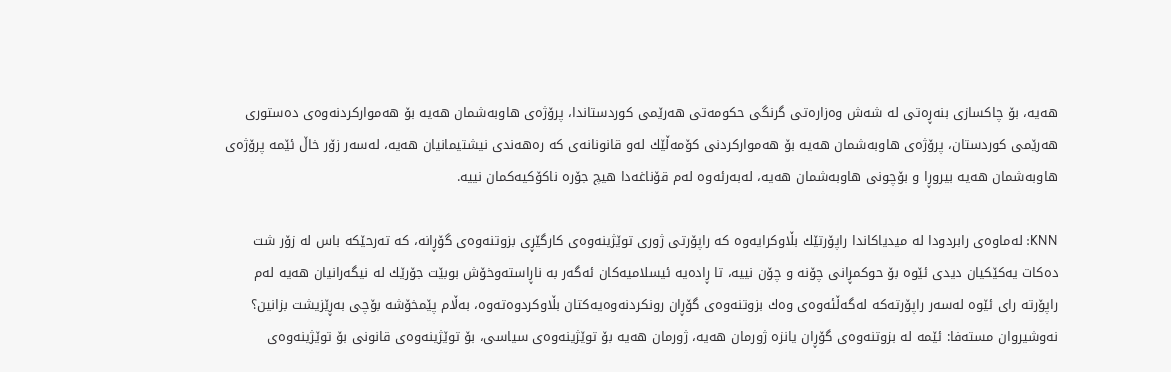هه‌یه‌، بۆ چاكسازی بنه‌ڕه‌تی له‌ شه‌ش وه‌زاره‌تی گرنگی حكومه‌تی هه‌رێمی كوردستاندا، پرۆژه‌ی هاوبه‌شمان هه‌یه‌ بۆ هه‌مواركردنه‌وه‌ی ده‌ستوری هه‌رێمی كوردستان، پرۆژه‌ی هاوبه‌شمان هه‌یه‌ بۆ هه‌مواركردنی كۆمه‌ڵێك له‌و قانونانه‌ی كه‌ ره‌هه‌ندی نیشتیمانیان هه‌یه‌، له‌سه‌ر زۆر خاڵ ئێمه‌ پرۆژه‌ی هاوبه‌شمان هه‌یه‌ بیروڕا و بۆچونی هاوبه‌شمان هه‌یه‌، له‌به‌رئه‌وه‌ له‌م قۆناغه‌دا هیچ جۆره‌ ناكۆكیه‌كمان نییه‌.

KNN: له‌ماوه‌ی رابردودا له‌ میدیاكاندا راپۆرتێك بڵاوكرایه‌وه‌ كه‌ راپۆرتی ژوری توێژینه‌وه‌ی كارگێڕی بزوتنه‌وه‌ی گۆڕانه‌، كه‌ ته‌رحێكه‌ باس له‌ زۆر شت ده‌كات یه‌كێكیان دیدی ئێوه‌ بۆ حوكمڕانی چۆنه‌ و چۆن نییه‌، تا ڕاده‌یه‌ ئیسلامیه‌كان ئه‌گه‌ر به‌ ناڕاسته‌وخۆش بوبێت جۆرێك له‌ نیگه‌رانیان هه‌یه‌ له‌م راپۆرته‌ رای ئێوه‌ له‌سه‌ر راپۆرته‌كه‌ له‌گه‌ڵئه‌وه‌ی وه‌ك بزوتنه‌وه‌ی گۆڕان رونكردنه‌وه‌یه‌كتان بڵاوكردوه‌ته‌وه‌، به‌ڵام پێمخۆشه‌ بۆچی به‌ڕێزیشت بزانین؟
نه‌وشیروان مسته‌فا: ئێمه‌ له‌ بزوتنه‌وه‌ی گۆڕان یانزه‌ ژورمان هه‌یه‌، ژورمان هه‌یه‌ بۆ توێژینه‌وه‌ی سیاسی، بۆ توێژینه‌وه‌ی قانونی بۆ توێژینه‌وه‌ی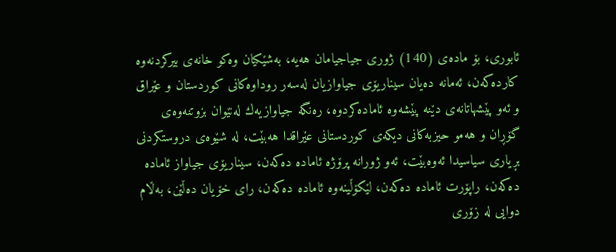ئابوری، بۆ ماده‌ی (140) ژوری جیاجیامان هه‌یه‌، به‌شێكیان وه‌كو خانه‌ی بیركردنه‌وه‌ كارده‌كه‌ن، ئه‌مانه‌ ده‌یان سیناریۆی جیاوازیان له‌سه‌ر روداوه‌كانی كوردستان و عێراق و ئه‌و پێشهاتانه‌ی دێنه‌ پێشه‌وه‌ ئاماده‌كردوه‌، ره‌نگه‌ جیاوازیه‌ك له‌نێوان بزوتنه‌وه‌ی گۆڕان و هه‌مو حیزبه‌كانی دیكه‌ی كوردستانی عێراقدا هه‌بێت، له‌ شێوه‌ی دروستكردنی بڕیاری سیاسیدا ئه‌وه‌بێت، ئه‌و ژورانه‌ پرۆژه‌ ئاماده‌ ده‌كه‌ن، سیناریۆی جیاواز ئاماده‌ ده‌كه‌ن، راپۆرت ئاماده‌ ده‌كه‌ن، لێكۆڵینه‌وه‌ ئاماده‌ ده‌كه‌ن، رای خۆیان ده‌ڵێن، به‌ڵام دوایی له‌ زۆری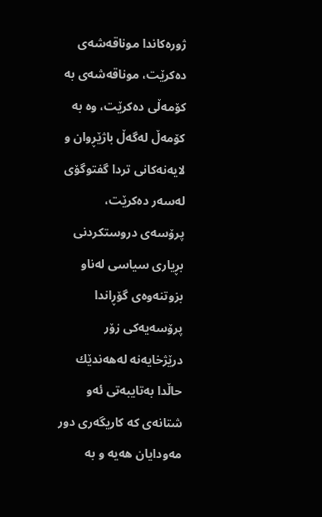ژوره‌كاندا موناقه‌شه‌ی ده‌كرێت، موناقه‌شه‌ی به‌ كۆمه‌ڵی ده‌كرێت، وه‌ به‌ كۆمه‌ڵ له‌گه‌ڵ باژێڕوان و لایه‌نه‌كانی تردا گفتوگۆی له‌سه‌ر ده‌كرێت، پرۆسه‌ی دروستكردنی بڕیاری سیاسی له‌ناو بزوتنه‌وه‌ی گۆڕاندا پرۆسه‌یه‌كی زۆر درێژخایه‌نه‌ له‌هه‌ندێك حاڵدا به‌تایبه‌تی ئه‌و شتانه‌ی كه‌ كاریگه‌ری دور مه‌ودایان هه‌یه‌ و‌ به‌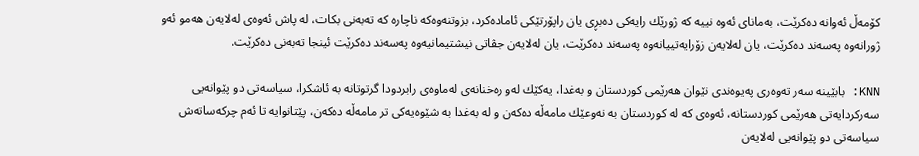كۆمه‌ڵ ئه‌وانه‌ ده‌كرێت، به‌مانای ئه‌وه‌ نییه‌ كه‌ ژورێك رایه‌كی ده‌بڕی یان راپۆرتێكی ئاماده‌كرد، بزوتنه‌وه‌كه‌ ناچاره‌ كه‌ ته‌به‌نی بكات، له‌ پاش ئه‌وه‌ی له‌لایه‌ن هه‌مو ئه‌و ژورانه‌وه‌ په‌سه‌ند ده‌كرێت، یان له‌لایه‌ن زۆرایه‌تییانه‌وه‌ په‌سه‌ند ده‌كرێت، یان له‌لایه‌ن جڤاتی نیشتیمانیه‌وه‌ په‌سه‌ند ده‌كرێت ئینجا ته‌به‌نی ده‌كرێت.

KNN: بابێینه‌ سه‌ر ته‌وه‌ری په‌یوه‌ندی نێوان هه‌رێمی كوردستان و به‌غدا، یه‌كێك له‌و ره‌خنانه‌ی له‌ماوه‌ی رابردودا گرتوتانه‌ به‌ ئاشكرا، سیاسه‌تی دو پێوانه‌یی سه‌ركردایه‌تی هه‌رێمی كوردستانه‌، ئه‌وه‌ی كه‌ له‌ كوردستان به‌ نه‌وعێك مامه‌ڵه‌ ده‌كه‌ن و له‌ به‌غدا به‌ شێوه‌یه‌كی تر مامه‌ڵه‌ ده‌كه‌ن، پێتانوایه‌ تا ئه‌م چركه‌ساته‌ش سیاسه‌تی دو پێوانه‌یی له‌لایه‌ن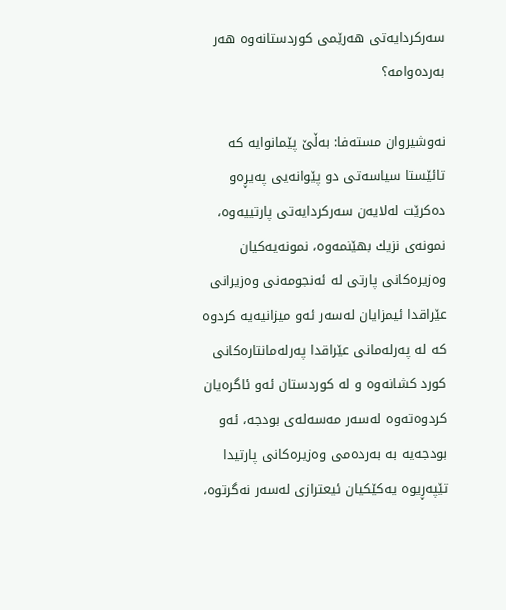سه‌ركردایه‌تی هه‌رێمی كوردستانه‌وه‌ هه‌ر به‌رده‌وامه‌؟

نه‌وشیروان مسته‌فا: به‌ڵێ پێمانوایه‌ كه‌ تائێستا سیاسه‌تی دو پێوانه‌یی په‌یڕه‌و ده‌كرێت له‌لایه‌ن سه‌ركردایه‌تی پارتییه‌وه‌، نمونه‌ی نزیك بهێنمه‌وه‌، نمونه‌یه‌كیان وه‌زیره‌كانی پارتی له‌ ئه‌نجومه‌نی وه‌زیرانی عێراقدا ئیمزایان له‌سه‌ر ئه‌و میزانیه‌یه‌ كردوه‌ كه‌ له‌ په‌رله‌مانی عێراقدا په‌رله‌مانتاره‌كانی كورد كشانه‌وه‌ و له‌ كوردستان ئه‌و ئاگره‌یان كردوه‌ته‌وه‌ له‌سه‌ر مه‌سه‌له‌ی بودجه‌، ئه‌و بودجه‌یه‌ به‌ به‌رده‌می وه‌زیره‌كانی پارتیدا تێپه‌ڕیوه‌ یه‌كێكیان ئیعترازی له‌سه‌ر نه‌گرتوه‌،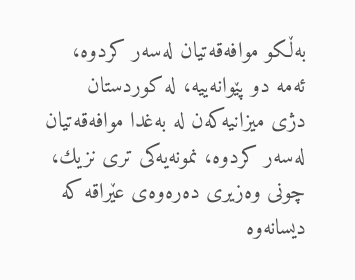به‌ڵكو موافه‌قه‌تیان له‌سه‌ر كردوه‌، ئه‌مه‌ دو پێوانه‌ییه‌، له‌ كوردستان دژی میزانیه‌كه‌ن له‌ به‌غدا موافه‌قه‌تیان له‌سه‌ر كردوه‌، نمونه‌یه‌كی تری نزیك، چونی وه‌زیری ده‌ره‌وه‌ی عێراقه‌ كه‌ دیسانه‌وه‌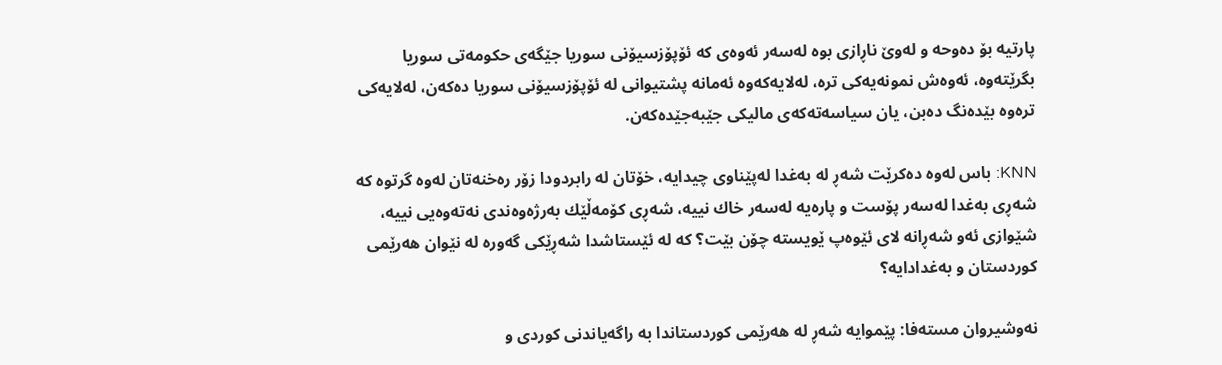پارتیه‌ بۆ ده‌وحه‌ و‌ له‌وێ ناڕازی بوه‌ له‌سه‌ر ئه‌وه‌ی كه‌ ئۆپۆزسیۆنی سوریا جێگه‌ی حكومه‌تی سوریا بگرێته‌وه‌، ئه‌وه‌ش نمونه‌یه‌كی تره‌، له‌لایه‌كه‌وه‌ ئه‌مانه‌ پشتیوانی له‌ ئۆپۆزسیۆنی سوریا ده‌كه‌ن، له‌لایه‌كی تره‌وه‌ بێده‌نگ ده‌بن، یان سیاسه‌ته‌كه‌ی مالیكی جێبه‌جێده‌كه‌ن.

KNN: باس له‌وه‌ ده‌كرێت شه‌ڕ له‌ به‌غدا له‌پێناوی چیدایه‌، خۆتان له‌ رابردودا زۆر ره‌خنه‌تان له‌وه‌ گرتوه‌ كه‌ شه‌ڕی به‌غدا له‌سه‌ر پۆست و پاره‌یه‌ له‌سه‌ر خاك نییه‌، شه‌ڕی كۆمه‌ڵێك به‌رژه‌وه‌ندی نه‌ته‌وه‌یی نییه‌، شێوازی ئه‌و شه‌ڕانه‌ لای ئێوه‌پ ێویسته‌ چۆن بێت؟ كه‌ له‌ ئێستاشدا شه‌ڕێكی گه‌وره‌ له‌ نێوان هه‌رێمی كوردستان و به‌غدادایه‌؟

نه‌وشیروان مسته‌فا: پێموایه‌ شه‌ڕ له‌ هه‌رێمی كوردستاندا به‌ راگه‌یاندنی كوردی و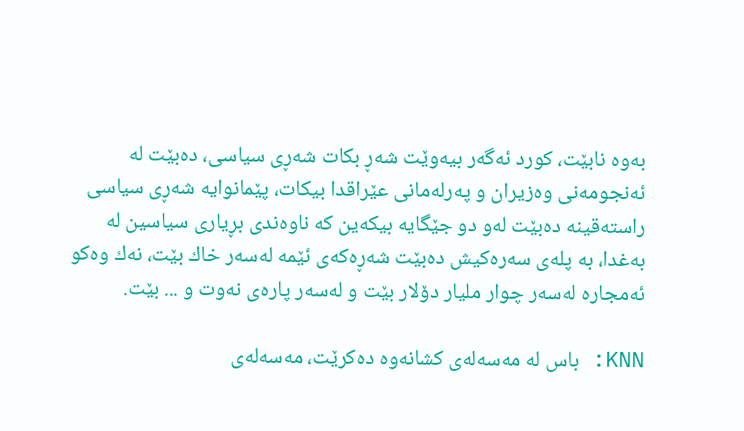به‌وه‌ نابێت، كورد ئه‌گه‌ر بیه‌وێت شه‌ڕ بكات شه‌ڕی سیاسی، ده‌بێت له‌ ئه‌نجومه‌نی وه‌زیران و په‌رله‌مانی عێراقدا بیكات، پێمانوایه‌ شه‌ڕی سیاسی راسته‌قینه‌ ده‌بێت له‌و دو جێگایه‌ بیكه‌ین كه‌ ناوه‌ندی بڕیاری سیاسین له‌ به‌غدا، به‌ پله‌ی سه‌ره‌كیش ده‌بێت شه‌ڕه‌كه‌ی ئێمه‌ له‌سه‌ر خاك بێت، نه‌ك وه‌كو ئه‌مجاره‌ له‌سه‌ر چوار ملیار دۆلار بێت و له‌سه‌ر پاره‌ی نه‌وت و ... بێت.

KNN: باس له‌ مه‌سه‌له‌ی كشانه‌وه‌ ده‌كرێت، مه‌سه‌له‌ی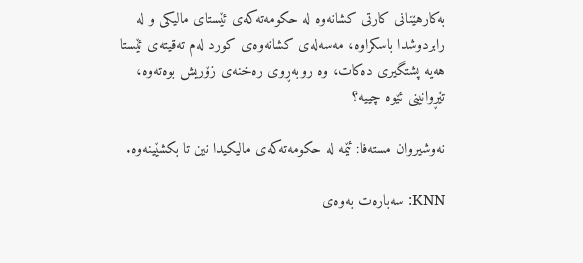به‌كارهێنانی كارتی كشانه‌وه‌ له‌ حكومه‌ته‌كه‌ی ئێستای مالیكی و له‌ رابردوشدا باسكراوه‌، مه‌سه‌له‌ی كشانه‌وه‌ی كورد له‌م ته‌قیته‌ی ئێستا هه‌یه‌ پشتگیری ده‌كات، وه‌ روبه‌ڕوی ره‌خنه‌ی زۆریش بوه‌ته‌وه‌، تێڕوانینی ئێوه‌ چییه‌؟

نه‌وشیروان مسته‌فا: ئێمه‌ له‌ حكومه‌ته‌كه‌ی مالیكیدا نین تا بكشێینه‌وه‌.

KNN: سه‌باره‌ت به‌وه‌ی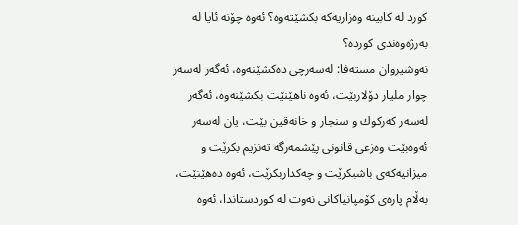كورد له‌ كابینه‌ وه‌زاریه‌كه‌ بكشێته‌وه‌؟ ئه‌وه‌ چۆنه‌ ئایا له‌ به‌رژه‌وه‌ندی كورده‌؟
نه‌وشیروان مسته‌فا: له‌سه‌رچی ده‌كشێنه‌وه‌، ئه‌گه‌ر له‌سه‌ر چوار ملیار دۆلاربێت، ئه‌وه‌ ناهێنێت بكشێنه‌وه‌، ئه‌گه‌ر له‌سه‌ر كه‌ركوك و سنجار و خانه‌قین بێت، یان له‌سه‌ر ئه‌وه‌بێت وه‌زعی قانونی پێشمه‌رگه‌ ته‌نزیم بكرێت و میزانیه‌كه‌ی باشبكرێت و چه‌كداربكرێت، ئه‌وه‌ ده‌هێنێت، به‌ڵام پاره‌ی كۆمپانیاكانی نه‌وت له‌ كوردستاندا، ئه‌وه‌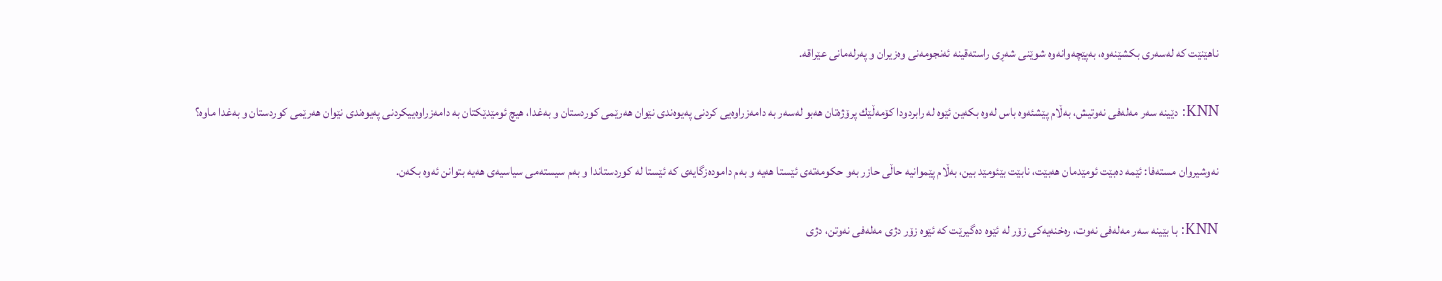ناهێنێت كه‌ له‌سه‌ری بكشێنه‌وه‌، به‌پێچه‌وانه‌وه‌ شوێنی شه‌ڕی راسته‌قینه‌ ئه‌نجومه‌نی وه‌زیران و په‌رله‌مانی عێراقه.

KNN: دێینه‌ سه‌ر مه‌له‌فی نه‌وتیش، به‌ڵام پێشئه‌وه‌ باس له‌وه‌ بكه‌ین ئێوه‌ له‌ رابردودا كۆمه‌ڵێك پرۆژه‌تان هه‌بو له‌سه‌ر به‌ دامه‌زراوه‌یی كردنی په‌یوه‌ندی نێوان هه‌رێمی كوردستان و به‌غدا، هیچ ئومێدێكتان به‌ دامه‌زراوه‌ییكردنی په‌یوه‌ندی نێوان هه‌رێمی كوردستان و به‌غدا ماوه‌؟

نه‌وشیروان مسته‌فا: ئێمه‌ ده‌بێت ئومێدمان هه‌بێت، نابێت بێئومێد بین، به‌ڵام پێموانیه‌ حاڵی حازر به‌و حكومه‌ته‌ی ئێستا هه‌یه‌ و به‌م داموده‌زگایەی كه‌ ئێستا له‌ كوردستاندا و به‌م سیسته‌می سیاسیه‌ی هه‌یه‌ بتوانن ئه‌وه‌ بكه‌ن.

KNN: با بێینه‌ سه‌ر مه‌له‌فی نه‌وت، ره‌خنه‌یه‌كی زۆر له‌ ئێوه‌ ده‌گیرێت كه‌ ئێوه‌ زۆر دژی مه‌له‌فی نه‌وتن، دژی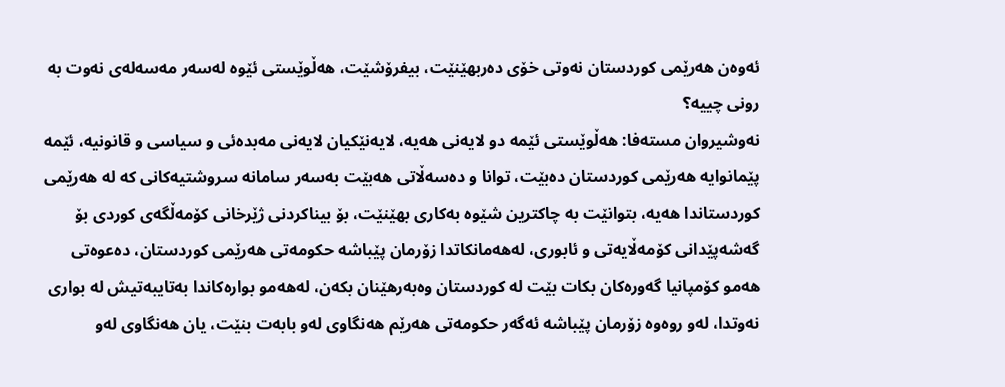ئه‌وه‌ن هه‌رێمی كوردستان نه‌وتی خۆی ده‌ربهێنێت، بیفرۆشێت، هه‌ڵوێستی ئێوه‌ له‌سه‌ر مه‌سه‌له‌ی نه‌وت به‌ رونی چییه‌؟
نه‌وشیروان مسته‌فا: هه‌ڵوێستی ئێمه‌ دو لایه‌نی هه‌یه‌، لایه‌نێكیان لایه‌نی مه‌بده‌ئی و سیاسی و قانونیه‌، ئێمه‌ پێمانوایه‌ هه‌رێمی كوردستان ده‌بێت، توانا و ده‌سه‌ڵاتی هه‌بێت به‌سه‌ر سامانه‌ سروشتیه‌كانی كه‌ له‌ هه‌رێمی كوردستاندا هه‌یه‌، بتوانێت به‌ چاكترین شێوه‌ به‌كاری بهێنێت، بۆ بیناكردنی ژێرخانی كۆمه‌ڵگه‌ی كوردی بۆ گه‌شه‌پێدانی كۆمه‌ڵایه‌تی و ئابوری، له‌هه‌مانكاتدا زۆرمان پێباشه‌ حكومه‌تی هه‌رێمی كوردستان، ده‌عوه‌تی هه‌مو كۆمپانیا گه‌وره‌كان بكات بێت له‌ كوردستان وه‌به‌رهێنان بكه‌ن، له‌هه‌مو بواره‌كاندا به‌تایبه‌تیش له‌ بواری نه‌وتدا، له‌و روه‌وه‌ زۆرمان پێباشه‌ ئه‌گه‌ر حكومه‌تی هه‌رێم هه‌نگاوی له‌و بابه‌ت بنێت، یان هه‌نگاوی له‌و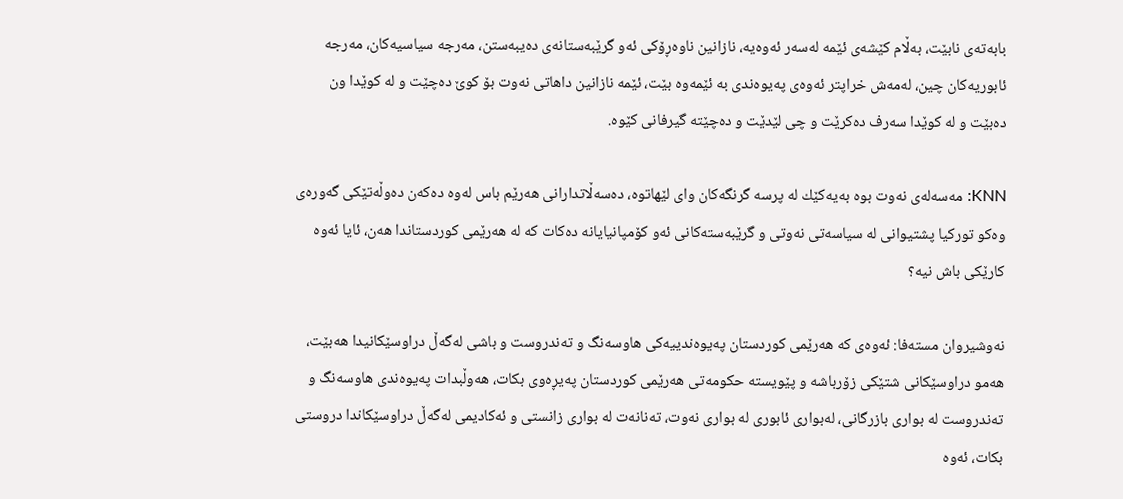بابه‌ته‌ی نابێت، به‌ڵام كێشه‌ی ئێمه‌ له‌سه‌ر ئه‌وه‌یه‌، نازانین ناوه‌ڕۆكی ئه‌و گرێبه‌ستانه‌ی ده‌یبه‌ستن، مه‌رجه‌ سیاسیه‌كان، مه‌رجه‌ ئابوریه‌كان چین، له‌مه‌ش خراپتر ئه‌وه‌ی په‌یوه‌ندی به‌ ئێمه‌وه‌ بێت، ئێمه‌ نازانین داهاتی نه‌وت بۆ كوێ ده‌چێت و له‌ كوێدا ون ده‌بێت و له‌ كوێدا سه‌رف ده‌كرێت و چی لێدێت و ده‌چێته‌ گیرفانی كێوه‌.

KNN: مه‌سه‌له‌ی نه‌وت بوه‌ به‌یه‌كێك له‌ پرسه‌ گرنگه‌كان وای لێهاتوه‌، ده‌سه‌ڵاتدارانی هه‌رێم باس له‌وه‌ ده‌كه‌ن ده‌وڵه‌تێكی گه‌وره‌ی وه‌كو توركیا پشتیوانی له‌ سیاسه‌تی نه‌وتی و گرێبه‌سته‌كانی ئه‌و كۆمپانیایانه‌ ده‌كات كه‌ له‌ هه‌رێمی كوردستاندا هه‌ن، ئایا ئه‌وه‌ كارێكی باش نیه‌؟

نه‌وشیروان مسته‌فا: ئه‌وه‌ی كه‌ هه‌رێمی كوردستان په‌یوه‌ندییه‌كی هاوسه‌نگ و ته‌ندروست و باشی له‌گه‌ڵ دراوسێكانیدا هه‌بێت، هه‌مو دراوسێكانی شتێكی زۆرباشه‌ و پێویسته‌ حكومه‌تی هه‌رێمی كوردستان په‌یڕه‌وی بكات، هه‌وڵبدات په‌یوه‌ندی هاوسه‌نگ و ته‌ندروست له‌ بواری بازرگانی، له‌بواری ئابوری له‌ بواری نه‌وت، ته‌نانه‌ت له‌ بواری زانستی و ئه‌كادیمی له‌گه‌ڵ دراوسێكاندا دروستی بكات، ئه‌وه‌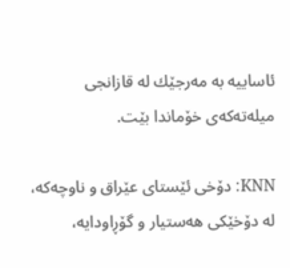ئاساییه‌ به‌ مه‌رجێك له‌ قازانجی میله‌ته‌كه‌ی خۆماندا بێت.

KNN: دۆخی ئێستای عێراق و ناوچه‌كه‌، له‌ دۆخێكی هه‌ستیار و گۆڕاودایه‌،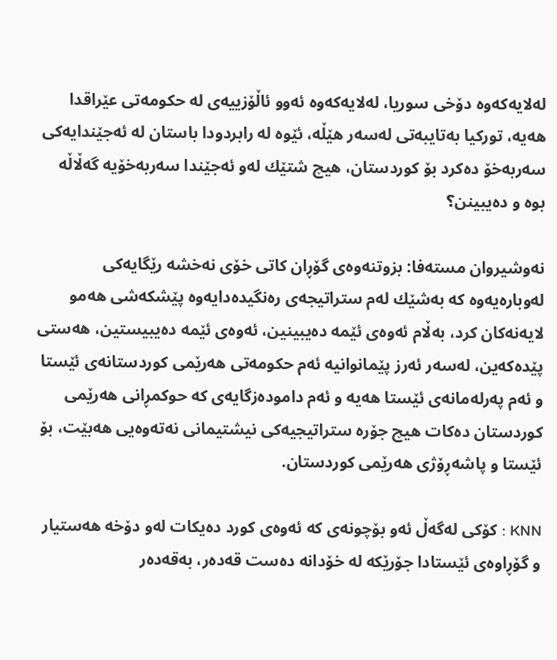له‌لایه‌كه‌وه‌ دۆخی سوریا، له‌لایه‌كه‌وه‌ ئه‌وو ئاڵۆزییه‌ی له‌ حكومه‌تی عێراقدا هه‌یه‌، توركیا به‌تایبه‌تی له‌سه‌ر هێڵه‌، ئێوه‌ له‌ رابردودا باستان له‌ ئه‌جێندایه‌كی سه‌ربه‌خۆ ده‌كرد بۆ كوردستان، هیچ شتێك له‌و ئه‌جێندا سه‌ربه‌خۆیه‌ گه‌ڵاڵه‌ بوه‌ و ده‌یبینن؟

نه‌وشیروان مسته‌فا: بزوتنه‌وه‌ی گۆڕان كاتی خۆی نه‌خشه‌ رێگایه‌كی له‌وباره‌یه‌وه‌ كه‌ به‌شێك له‌م ستراتیجه‌ی ره‌نگیده‌دایه‌وه‌ پێشكه‌شی هه‌مو لایه‌نه‌كان كرد، به‌ڵام ئه‌وه‌ی ئێمه‌ ده‌یبینین، ئه‌وه‌ی ئێمه‌ ده‌یبیستین، هه‌ستی پێده‌كه‌ین، له‌سه‌ر ئه‌رز پێمانوانیه‌ ئه‌م حكومه‌تی هه‌رێمی كوردستانه‌ی ئێستا و ئه‌م په‌رله‌مانه‌ی ئێستا هه‌یه‌ و ئه‌م داموده‌زگایه‌ی كه‌ حوكمڕانی هه‌رێمی كوردستان ده‌كات هیچ جۆره‌ ستراتیجیه‌كی نیشتیمانی نه‌ته‌وه‌یی هه‌بێت، بۆ ئێستا و پاشه‌ڕۆژی هه‌رێمی كوردستان.

KNN : كۆكی له‌گه‌ڵ ئه‌و بۆچونه‌ی كه‌ ئه‌وه‌ی كورد ده‌یكات له‌و دۆخه‌ هه‌ستیار و گۆڕاوه‌ی ئێستادا جۆرێكه‌ له‌ خۆدانه‌ ده‌ست قه‌ده‌ر، به‌قه‌ده‌ر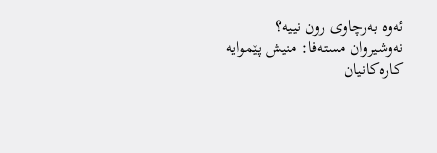ئه‌وه‌ به‌رچاوی رون نییه‌؟
نه‌وشیروان مسته‌فا: منیش پێموایه‌ كاره‌كانیان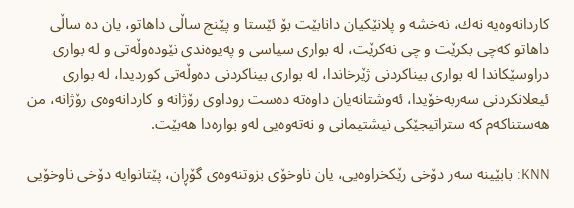كاردانه‌وه‌یه‌ نه‌ك، نه‌خشه‌ و پلانێكیان دانابێت بۆ ئێستا و پێنج ساڵی داهاتو، یان ده‌ ساڵی داهاتو كه‌چی بكرێت و چی نه‌كرێت، له‌ بواری سیاسی و په‌یوه‌ندی نێوده‌وڵه‌تی و له‌ بواری دراوسێكاندا له‌ بواری بیناكردنی ژێرخاندا، له‌ بواری بیناكردنی ده‌وڵه‌تی كوردیدا، له‌ بواری ئیعلانكردنی سه‌ربه‌خۆیدا، ئه‌وشتانه‌یان داوه‌ته‌ ده‌ست روداوی رۆژانه‌ و كاردانه‌وه‌ی رۆژانه‌، من هه‌ستناكه‌م كه‌ ستراتیجێكی نیشتیمانی و نه‌ته‌وه‌یی له‌و بواره‌دا هه‌بێت.

KNN: بابێینه‌ سه‌ر دۆخی رێكخراوه‌یی، یان ناوخۆی بزوتنه‌وه‌ی گۆڕان، پێتانوایه‌ دۆخی ناوخۆیی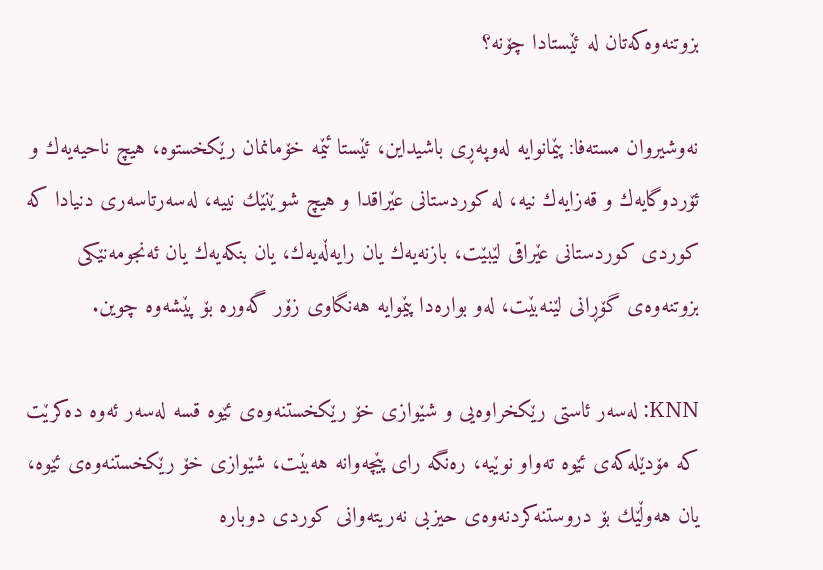بزوتنه‌وه‌كه‌تان له‌ ئێستادا چۆنه‌؟

نه‌وشیروان مسته‌فا: پێمانوایه‌ له‌وپه‌ڕی باشیداین، ئێستا ئێمه‌ خۆمانمان رێكخستوه‌، هیچ ناحیه‌یه‌ك و ئۆردوگایه‌ك و قه‌زایه‌ك نیه‌، له‌ كوردستانی عێراقدا و‌ هیچ شوێنێك نییه‌، له‌سه‌رتاسه‌ری دنیادا كه‌ كوردی كوردستانی عێراقی لێبێت، بازنه‌یه‌ك یان رایه‌ڵه‌یه‌ك، یان بنكه‌یه‌ك یان ئه‌نجومه‌نێكی بزوتنه‌وه‌ی گۆڕانی لێنه‌بێت، له‌و بواره‌دا‌ پێموایه‌ هه‌نگاوی زۆر گه‌وره‌ بۆ پێشه‌وه‌ چوین.

KNN: له‌سه‌ر ئاستی رێكخراوه‌یی و شێوازی خۆ رێكخستنه‌وه‌ی ئێوه‌ قسه‌ له‌سه‌ر ئه‌وه‌ ده‌كرێت كه‌ مۆدێله‌كه‌ی ئێوه‌ ته‌واو نوێیه‌، ره‌نگه‌ رای پێچه‌وانه‌ هه‌بێت، شێوازی خۆ رێكخستنه‌وه‌ی ئێوه‌، یان هه‌وڵێك بۆ دروستنه‌كردنه‌وه‌ی حیزبی نه‌ریته‌وانی كوردی دوباره‌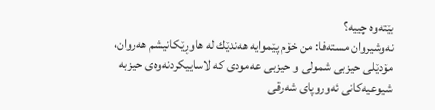بێته‌وه‌ چییه‌؟
نه‌وشیروان مسته‌فا: من خۆم پێموایه‌ هه‌ندێك له‌ هاوڕێكانیشم هه‌روان، مۆدێلی حیزبی شمولی و حیزبی عه‌مودی كه‌ لاساییكردنه‌وه‌ی حیزبه‌ شیوعیه‌كانی ئه‌وروپای شه‌رقی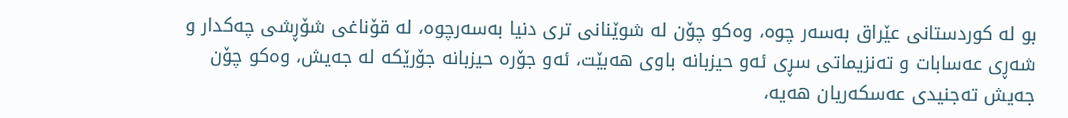بو له‌ كوردستانی عێراق به‌سه‌ر چوه‌، وه‌كو چۆن له‌ شوێنانی تری دنیا به‌سه‌رچوه‌، له‌ قۆناغی شۆڕشی چه‌كدار و شه‌ڕی عه‌سابات و ته‌نزیماتی سڕی ئه‌و حیزبانه‌ باوی هه‌بێت، ئه‌و جۆره‌ حیزبانه‌ جۆرێكه‌ له‌ جه‌یش، وه‌كو چۆن جه‌یش ته‌جنیدی عه‌سكه‌ریان هه‌یه‌،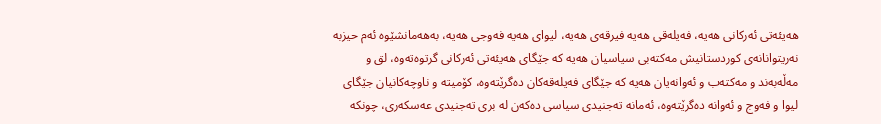هه‌یئه‌تی ئه‌ركانی هه‌یه‌، فه‌یله‌قی هه‌یه‌ فیرقه‌ی هه‌یه‌، لیوای هه‌یه‌ فه‌وجی هه‌یه‌، به‌هه‌مانشێوه‌ ئه‌م حیزبه‌ نه‌ریتوانانه‌ی كوردستانیش مه‌كته‌بی سیاسیان هه‌یه‌ كه‌ جێگای هه‌یئه‌تی ئه‌ركانی گرتوه‌ته‌وه‌، لق و مه‌ڵه‌به‌ند و مه‌كته‌ب و ئه‌وانه‌یان هه‌یه‌ كه‌ جێگای فه‌یله‌قه‌كان ده‌گرێته‌وه‌، كۆمیته‌ و ناوچه‌كانیان جێگای لیوا و فه‌وج و ئه‌وانه‌ ده‌گرێته‌وه‌، ئه‌مانه‌ ته‌جنیدی سیاسی ده‌كه‌ن له‌ بری ته‌جنیدی عه‌سكه‌ری، چونكه‌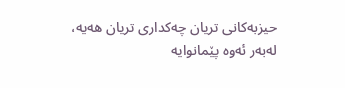حیزبه‌كانی تریان چه‌كداری تریان هه‌یه‌، له‌به‌ر ئه‌وه‌ پێمانوایه‌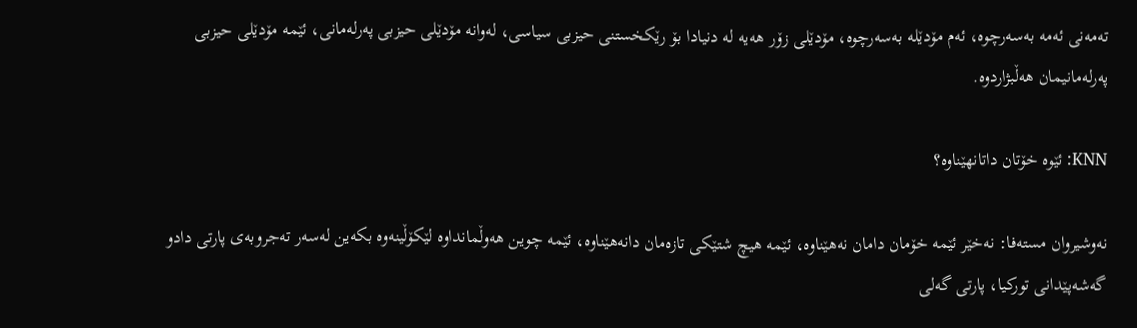ته‌مه‌نی ئه‌مه‌ به‌سه‌رچوه‌، ئه‌م مۆدێله‌ به‌سه‌رچوه‌، مۆدێلی زۆر هه‌یه‌ له‌ دنیادا بۆ رێكخستنی حیزبی سیاسی، له‌وانه‌ مۆدێلی حیزبی په‌رله‌مانی، ئێمه‌ مۆدێلی حیزبی په‌رله‌مانیمان هه‌ڵبژاردوه‌.

KNN: ئێوه‌ خۆتان داتانهێناوه‌؟

نه‌وشیروان مسته‌فا: نه‌خێر ئێمه‌ خۆمان دامان نه‌هێناوه‌، ئێمه‌ هیچ شتێكی تازه‌مان دانه‌هێناوه‌، ئێمه‌ چوین هه‌وڵمانداوه‌ لێكۆڵینه‌وه‌ بكه‌ین له‌سه‌ر ته‌جروبه‌ی پارتی دادو گه‌شه‌پێدانی توركیا، پارتی گه‌لی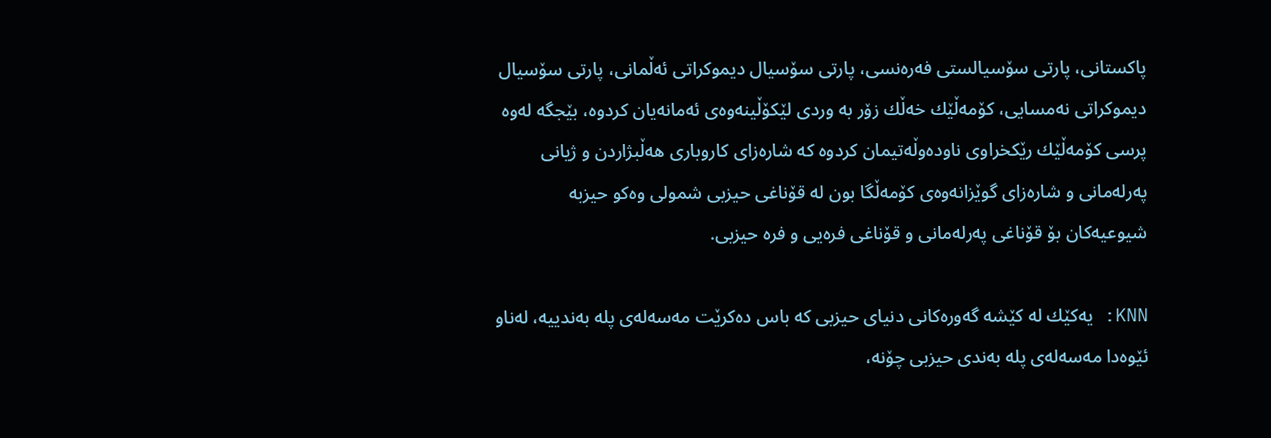پاكستانی، پارتی سۆسیالستی فه‌ره‌نسی، پارتی سۆسیال دیموكراتی ئه‌ڵمانی، پارتی سۆسیال دیموكراتی نه‌مسایی، كۆمه‌ڵێك خه‌ڵك زۆر به‌ وردی لێكۆڵینه‌وه‌ی ئه‌مانه‌یان كردوه‌، بێجگه‌ له‌وه‌ پرسی كۆمه‌ڵێك رێكخراوی ناوده‌وڵه‌تیمان كردوه‌ كه‌ شاره‌زای كاروباری هه‌ڵبژاردن و ژیانی په‌رله‌مانی و شاره‌زای گوێزانه‌وه‌ی كۆمه‌ڵگا بون له‌ قۆناغی حیزبی شمولی وه‌كو حیزبه‌ شیوعیه‌كان بۆ قۆناغی په‌رله‌مانی و قۆناغی فره‌یی و فره‌ حیزبی.

KNN: یه‌كێك له‌ كێشه‌ گه‌وره‌كانی دنیای حیزبی كه‌ باس ده‌كرێت مه‌سه‌له‌ی پله‌ به‌ندییه‌، له‌ناو ئێوه‌دا مه‌سه‌له‌ی پله‌ به‌ندی حیزبی چۆنه‌،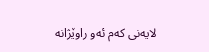لایه‌نی كه‌م ئه‌و راوێژانه‌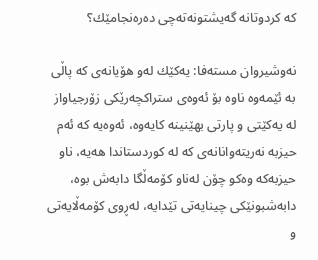كه‌ كردوتانه‌ گه‌یشتونه‌ته‌چی ده‌ره‌نجامێك؟

نه‌وشیروان مسته‌فا: یه‌كێك له‌و هۆیانه‌ی كه‌ پاڵی به‌ ئێمه‌وه‌ ناوه‌ بۆ ئه‌وه‌ی ستراكچه‌رێكی زۆرجیاواز له‌ یه‌كێتی و پارتی بهێنینه‌ كایه‌وه‌، ئه‌وه‌یه‌ كه‌ ئه‌م حیزبه‌ نه‌ریته‌وانانه‌ی كه‌ له‌ كوردستاندا هه‌یه‌، ناو حیزبه‌كه‌ وه‌كو چۆن له‌ناو كۆمه‌ڵگا دابه‌ش بوه‌، دابه‌شبونێكی چینایه‌تی تێدایه‌، له‌ڕوی كۆمه‌ڵایه‌تی و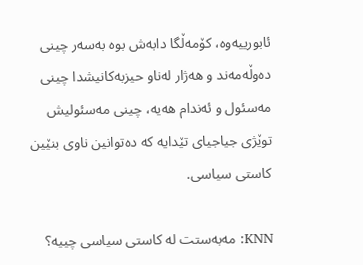ئابورییه‌وه‌، كۆمه‌ڵگا دابه‌ش بوه‌ به‌سه‌ر چینی ده‌وڵه‌مه‌ند و هه‌ژار له‌ناو حیزبه‌كانیشدا چینی مه‌سئول و ئه‌ندام هه‌یه‌، چینی مه‌سئولیش توێژی جیاجیای تێدایه‌ كه‌ ده‌توانین ناوی بنێین كاستی سیاسی.

KNN: مه‌به‌ستت له‌ كاستی سیاسی چییه‌؟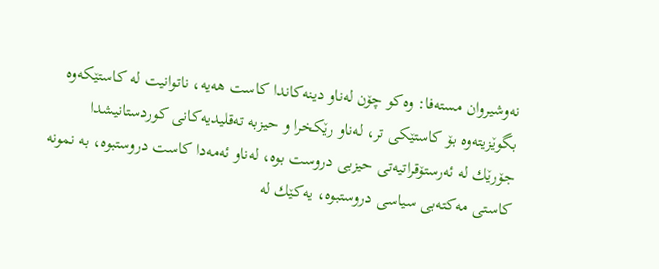نه‌وشیروان مسته‌فا: وه‌كو چۆن له‌ناو دینه‌كاندا كاست هه‌یه‌، ناتوانیت له‌ كاستێكه‌وه‌ بگوێزیته‌وه‌ بۆ كاستێكی تر، له‌ناو رێكخرا و حیزبه‌ ته‌قلیدیه‌كانی كوردستانیشدا جۆرێك له‌ ئه‌رستۆقراتیه‌تی حیزبی دروست بوه‌، له‌ناو ئه‌مه‌دا كاست دروستبوه‌، به‌ نمونه‌ كاستی مه‌كته‌بی سیاسی دروستبوه‌، یه‌كێك له‌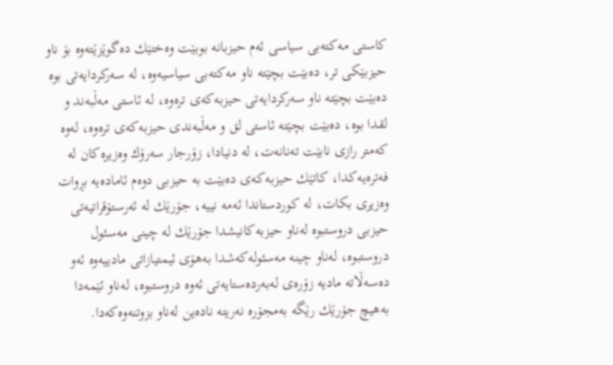كاستی مه‌كته‌بی سیاسی ئه‌م حیزبانه‌ بوبێت وه‌ختێك ده‌گوێزێته‌وه‌ بۆ ناو حیزبێكی تر، ده‌بێت بچێته‌ ناو مه‌كته‌بی سیاسیه‌وه‌، له‌ سه‌ركردایه‌تی بوه‌ ده‌بێت بچێته‌ ناو سه‌ركردایه‌تی حیزبه‌كه‌ی تره‌وه‌، له‌ ئاستی مه‌ڵبه‌ند و لقدا بوه،‌ ده‌بێت بچێته‌ ئاستی لق و مه‌ڵبه‌ندی حیزبه‌كه‌ی تره‌وه‌، له‌وه‌ كه‌متر رازی نابێت ته‌نانه‌ت، له‌ دنیادا، زۆرجار سه‌رۆك وه‌زیره‌کان له‌ فه‌تره‌یه‌كدا، كاتێك حیزبه‌كه‌ی ده‌بێت به‌ حیزبی دوه‌م ئاماده‌یە بڕوات وه‌زیری بكات، له‌ كوردستاندا ئه‌مه‌ نییه‌، جۆرێك له‌ ئه‌رستۆقراتیه‌تی حیزبی دروستبوه‌ له‌ناو حیزبه‌كانیشدا جۆرێك له‌ چینی مه‌سئول دروستبوه‌، له‌ناو چینه‌ مه‌سئوله‌كه‌شدا به‌هۆی ئیمتیازاتی مادییه‌وه‌ ئه‌و ده‌سه‌ڵاته‌ مادیه‌ زۆره‌ی له‌به‌رده‌ستایه‌تی ئه‌وه‌ دروستبوه‌، له‌ناو ئێمه‌دا به‌هیچ جۆرێك رێگه‌ به‌مجۆره‌ نه‌ریته‌ ناده‌ین له‌ناو بزوتنه‌وه‌كه‌دا.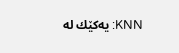KNN: یه‌كێك له‌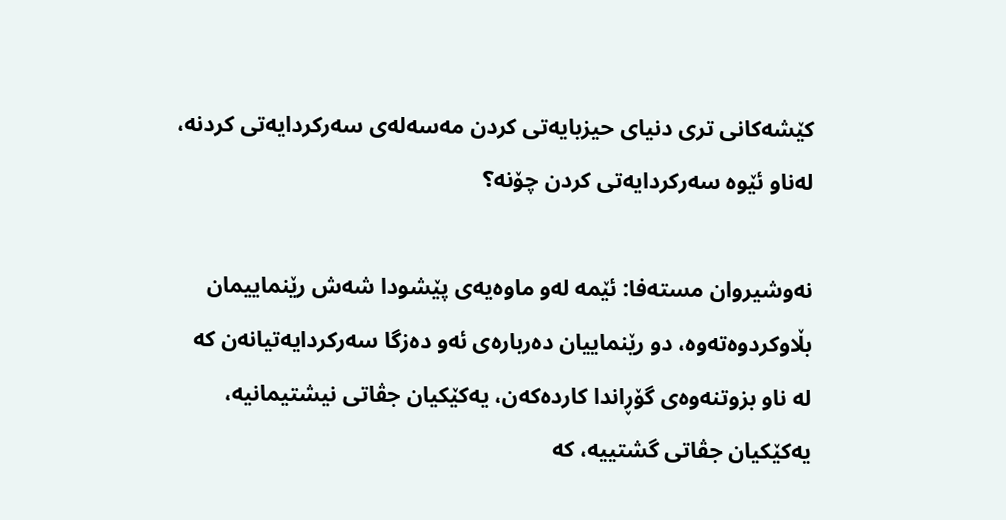كێشه‌كانی تری دنیای حیزبایه‌تی كردن مه‌سه‌له‌ی سه‌ركردایه‌تی كردنه‌، له‌ناو ئێوه‌ سه‌ركردایه‌تی كردن چۆنه‌؟

نه‌وشیروان مسته‌فا: ئێمه‌ له‌و ماوه‌یه‌ی پێشودا شه‌ش رێنماییمان بڵاوكردوه‌ته‌وه‌، دو رێنماییان ده‌رباره‌ی ئه‌و ده‌زگا سه‌ركردایه‌تیانه‌ن كه‌ له‌ ناو بزوتنه‌وه‌ی گۆڕاندا كارده‌كه‌ن، یه‌كێكیان جڤاتی نیشتیمانیه‌، یه‌كێكیان جڤاتی گشتییه‌، كه‌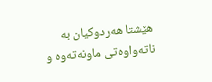هێشتا هه‌ردوكیان به‌ ناته‌واوه‌تی ماونه‌ته‌وه‌ و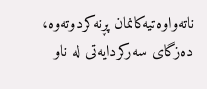ناته‌واوه‌تیه‌كانمان پڕنه‌كردوته‌وه‌، ده‌زگای سه‌ركردایه‌تی له‌ ناو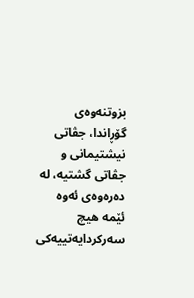بزوتنه‌وه‌ی گۆڕاندا، جڤاتی نیشتیمانی و جڤاتی گشتیه‌، له‌ ده‌ره‌وه‌ی ئه‌وه‌ ئێمه‌ هیچ سه‌ركردایه‌تییه‌كی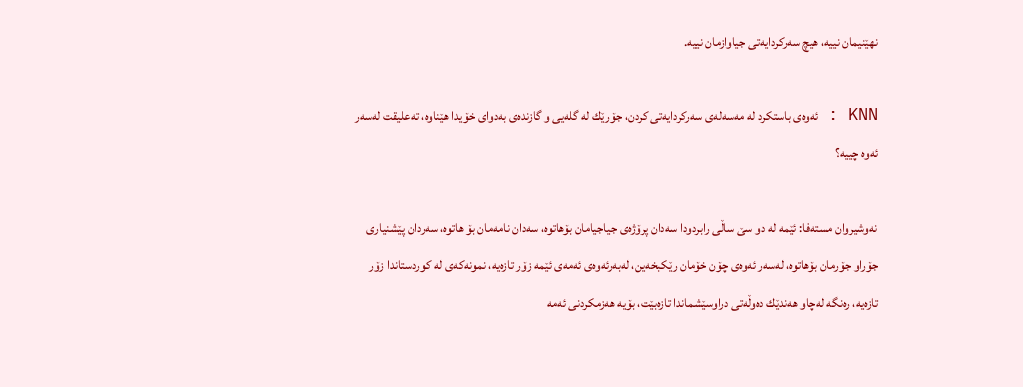نهێنیمان نییه‌، هیچ سه‌ركردایه‌تی جیاوازمان نییه‌.

KNN : ئه‌وه‌ی باستكرد له‌ مه‌سه‌له‌ی سه‌ركردایه‌تی كردن، جۆرێك له‌ گله‌یی و گازنده‌ی به‌دوای خۆیدا هێناوه‌، ته‌علیقت له‌سه‌ر ئه‌وه‌ چییه‌؟

نه‌وشیروان مسته‌فا: ئێمه‌ له‌ دو سێ ساڵی رابردودا سه‌دان پرۆژه‌ی جیاجیامان بۆهاتوه‌، سه‌دان نامه‌مان بۆ هاتوه‌، سه‌ردان پێشنیاری جۆراو جۆرمان بۆهاتوه‌، له‌سه‌ر ئه‌وه‌ی چۆن خۆمان رێكبخه‌ین، له‌به‌رئه‌وه‌ی ئه‌مه‌ی ئێمه‌ زۆر تازه‌یه‌، نمونه‌كه‌ی له‌ كوردستاندا زۆر تازه‌یه‌، ره‌نگه‌ له‌چاو هه‌ندێك ده‌وڵه‌تی دراوسێشماندا تازه‌بێت، بۆیه‌ هه‌زمكردنی ئه‌مه‌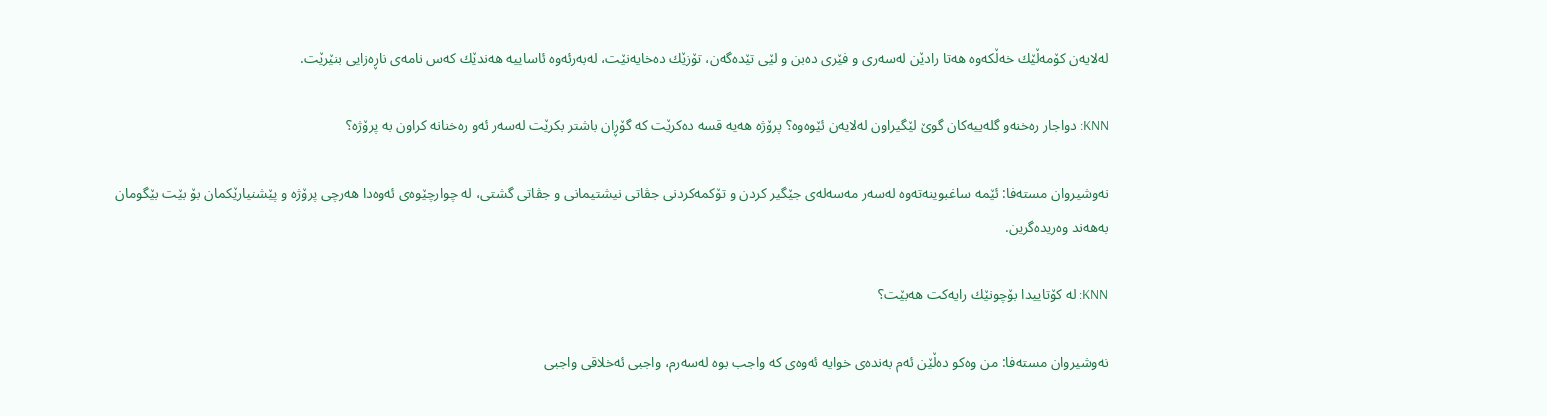له‌لایه‌ن كۆمه‌ڵێك خه‌ڵكه‌وه‌ هه‌تا رادێن له‌سه‌ری و فێری ده‌بن و لێی تێده‌گه‌ن، تۆزێك ده‌خایه‌نێت، له‌به‌رئه‌وه‌ ئاساییه‌ هه‌ندێك كه‌س نامه‌ی ناڕه‌زایی بنێرێت.

KNN: دواجار ره‌خنه‌و گله‌ییه‌كان گوێ لێگیراون له‌لایه‌ن ئێوه‌وه‌؟ پرۆژه‌ هه‌یه‌ قسه‌ ده‌كرێت كه‌ گۆڕان باشتر بكرێت له‌سه‌ر ئه‌و ره‌خنانه‌ كراون به‌ پرۆژه‌؟

نه‌وشیروان مسته‌فا: ئێمه‌ ساغبوینه‌ته‌وه‌ له‌سه‌ر مه‌سه‌له‌ی جێگیر كردن و تۆكمه‌كردنی جڤاتی نیشتیمانی و جڤاتی گشتی، له‌ چوارچێوه‌ی ئه‌وه‌دا هه‌رچی پرۆژه‌ و پێشنیارێكمان بۆ بێت بێگومان به‌هه‌ند وه‌ریده‌گرین.

KNN: له‌ كۆتاییدا بۆچونێك رایه‌كت هه‌بێت؟

نه‌وشیروان مسته‌فا: من وه‌كو ده‌ڵێن ئه‌م به‌نده‌ی خوایه‌ ئه‌وه‌ی كه‌ واجب بوه‌ له‌سه‌رم، واجبی ئه‌خلاقی واجبی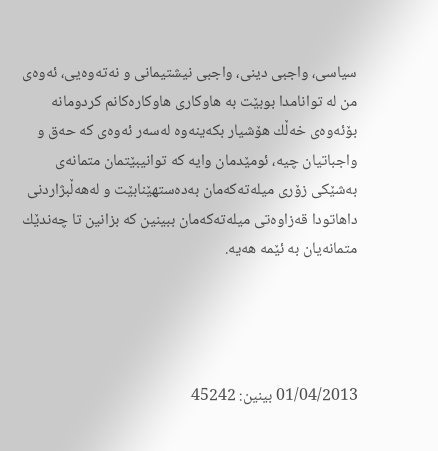سیاسی، واجبی دینی، واجبی نیشتیمانی و نه‌ته‌وه‌یی، ئه‌وه‌ی من له‌ توانامدا بوبێت به‌ هاوكاری هاوكاره‌كانم كردومانه‌ بۆئه‌وه‌ی خه‌ڵك هۆشیار بكه‌ینه‌وه‌ له‌سه‌ر ئه‌وه‌ی كه‌ حه‌ق و واجباتیان چیه‌، ئومێدمان وایه‌ كه‌ توانیبێتمان متمانه‌ی به‌شێكی زۆری میله‌ته‌كه‌مان به‌ده‌ستهێنابێت و له‌هه‌ڵبژاردنی داهاتودا قه‌زاوه‌تی میله‌ته‌كه‌مان ببینین كه‌ بزانین تا چه‌ندێك متمانه‌یان به‌ ئێمه‌ هه‌یه.




01/04/2013 بینین: 45242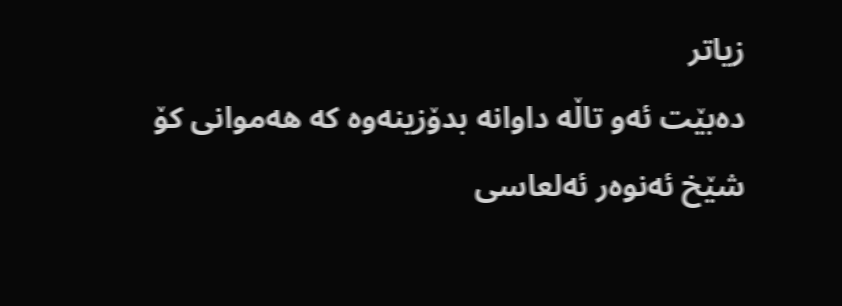زیاتر
دەبێت ئەو تاڵە داوانە بدۆزینەوە کە هەموانی کۆ
شێخ ئه‌نوه‌ر ئه‌لعاسی‌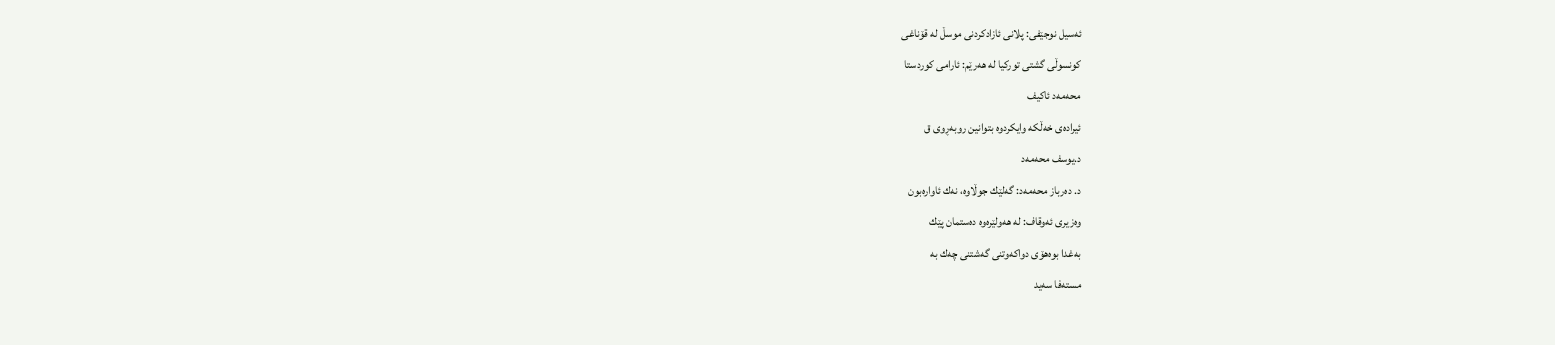ئەسیل نوجێفی: پلانی ئازادکردنی موسڵ لە قۆناغی
کونسوڵی گشتی تورکیا لە هەرێم: ئارامی‌ كوردستا
محەمەد ئاکیف‌
ئیراده‌ی‌ خه‌ڵكە وایكردوه‌ بتوانین روبه‌ڕوی ق
د.یوسف محەمەد‌
د. دەرباز محەمەد: گەلێك جوڵاوە، نەك ئاوارەبون
وه‌زیری‌ ئه‌وقاف: له‌ هه‌ولێرەوە ده‌ستمان پێك
به‌غدا بوه‌هۆی‌ دواكه‌وتنی‌ گه‌شتنی‌ چه‌ك به‌
مسته‌فا سه‌ید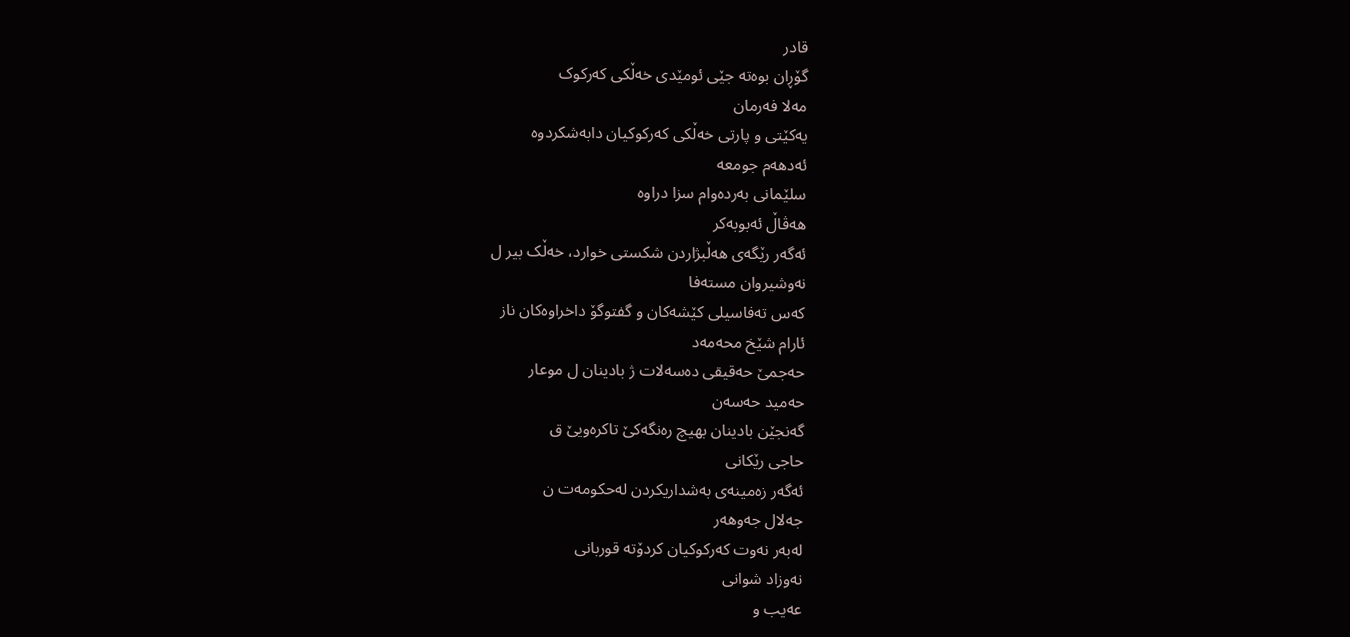قادر‌
گۆڕان بوەتە جێی ئومێدی خەڵکی کەرکوک
مه‌لا فه‌رمان‌
یەکێتی و پارتی خەڵکی کەرکوکیان دابەشکردوە
ئه‌دهه‌م جومعه‌‌
سلێمانی به‌رده‌وام سزا دراوه‌
هه‌ڤاڵ ئه‌بوبه‌كر‌
ئەگەر رێگەی هەڵبژاردن شکستی خوارد، خەڵک بیر ل
نەوشیروان مستەفا‌
كەس تەفاسیلی كێشەكان و گفتوگۆ داخراوەكان ناز
ئارام شێخ محەمەد‌
حه‌جمێ‌ حه‌قیقی‌ ده‌سه‌لات ژ بادینان ل موعار
حه‌مید حه‌سه‌ن‌
گه‌نجێن بادینان بهیچ ره‌نگه‌كێ‌ تاكره‌ویێ‌ ق
حاجی‌ رێكانی‌‌
ئه‌گه‌ر زه‌مینه‌ی‌ به‌شداریكردن له‌حكومه‌ت ن
جه‌لال جه‌وهه‌ر‌
له‌به‌ر نه‌وت كه‌ركوكیان كردۆته‌ قوربانی‌
نه‌وزاد شوانی‌‌
عه‌یب ‌و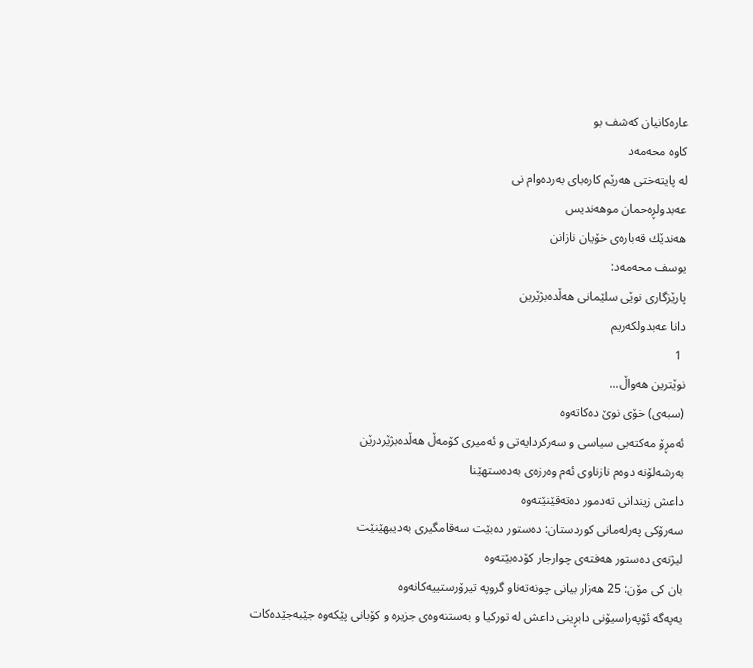عاره‌كانیان كه‌شف بو
كاوه‌ محه‌مه‌د‌
له‌ پایته‌ختی‌ هه‌رێم كاره‌بای‌ به‌رده‌وام نی
عه‌بدولڕه‌حمان موهەندیس‌
هه‌ندێك قه‌باره‌ی‌ خۆیان نازانن
یوسف محه‌مه‌د:
پارێزگاری‌ نوێی‌ سلێمانی‌ هه‌ڵده‌بژێرین
دانا عەبدولکەریم‌
 1
نوێترین هه‌واڵ...
(سبەى) خۆى نوێ دەکاتەوە
ئه‌مڕۆ مه‌كته‌بی‌ سیاسی‌ و سه‌ركردایه‌تی‌ و ئه‌میری‌ كۆمه‌ڵ هەڵدەبژێردرێن
به‌رشه‌لۆنه‌ دوه‌م نازناوی ئه‌م وه‌رزه‌ی به‌ده‌ستهێنا
داعش زیندانی تەدمور دەتەقێنێتەوە
سەرۆكی پەرلەمانی كوردستان: دەستور دەبێت سەقامگیری بەدیبهێنێت
لیژنەی دەستور هەفتەی چوارجار كۆدەبێتەوە
بان كی مۆن: 25 هەزار بیانی چونەتەناو گروپە تیرۆرستییەكانەوە
یەپەگە ئۆپەراسیۆنی دابڕینی داعش لە تورکیا و بەستنەوەی جزیرە و کۆبانی پێکەوە جێبەجێدەکات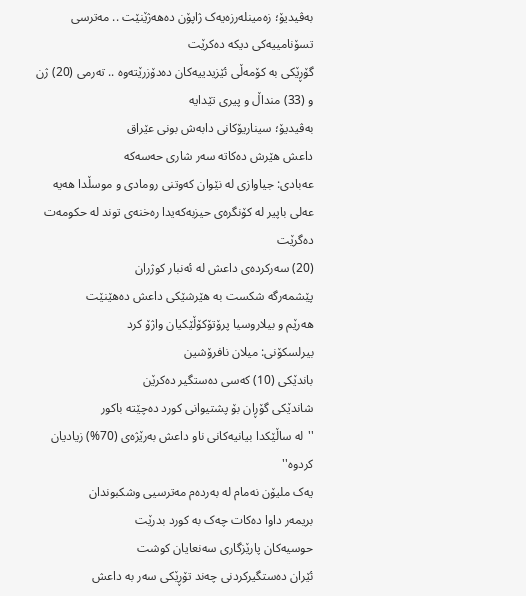بەڤیدیۆ؛ زەمینلەرزەیەک ژاپۆن دەهەژێنێت .. مەترسی تسۆنامییەکی دیکە دەکرێت
گۆڕێکی بە کۆمەڵی ئێزیدییەکان دەدۆزرێتەوە .. تەرمی (20) ژن و (33) منداڵ و پیری تێدایە
بەڤیدیۆ؛ سیناریۆکانی دابەش بونی عێراق
داعش هێرش دەکاتە سەر شاری حەسەکە
عه‌بادی: جیاوازی له‌ نێوان کەوتنی رومادی و موسڵدا هه‌یه‌
عەلی باپیر لە کۆنگرەی حیزبەکەیدا رەخنەی توند لە حکومەت دەگرێت
(20) سه‌ركرده‌ی داعش لە ئەنبار کوژران
پێشمەرگە شكست بە هێرشێكی داعش دەهێنێت
هەرێم و بیلاروسیا پرۆتۆکۆڵێکیان واژۆ کرد
بیرلسكۆنی: میلان نافرۆشین
باندێکی (10) کەسى دەستگیر دەکرێن
شاندێکى گۆڕان بۆ پشتیوانی کورد دەچێتە باکور
''لە ساڵێکدا بیانیه‌كانی ناو داعش بەرێژەى (70%) زیادیان کردوە''
یەک ملیۆن نەمام لە بەردەم مەترسیی وشکبوندان
بریمه‌ر داوا دەکات چەک بە کورد بدرێت
حوسیەکان پارێزگارى سەنعایان کوشت
ئێران دەستگیرکردنى چه‌ند تۆڕێكی‌ سه‌ر به‌ داعش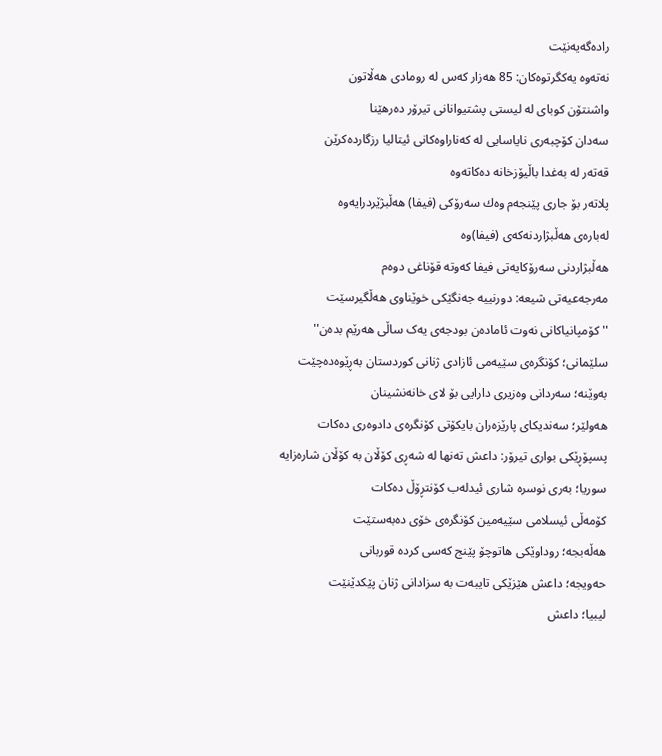رادەگەیەنێت
نەتەوە یەكگرتوەكان: 85 هەزار كەس لە رومادی هەڵاتون
واشنتۆن كوبای لە لیستی پشتیوانانی تیرۆر دەرهێنا
سەدان كۆچبەری نایاسایی لە كەناراوەكانی ئیتالیا رزگاردەكرێن
قەتەر لە بەغدا باڵیۆزخانە دەكاتەوە
پلاتەر بۆ جاری پێنجەم وەك سەرۆكی (فیفا) هەڵبژێردرایەوە
لەبارەی هەڵبژاردنەكەی (فیفا)وە
هەڵبژاردنی سەرۆكایەتی فیفا كەوتە قۆناغی دوەم
مەرجەعیەتی شیعە: دورنییە جەنگێكی خوێناوی هەڵگیرسێت
''کۆمپانیاکانی نەوت ئامادەن بودجەی یەک ساڵی هەرێم بدەن''
سلێمانی؛ كۆنگرەی سێیەمی ئازادی ژنانی كوردستان بەڕێوەدەچێت
بەوێنە؛ سەردانی وەزیری دارایی بۆ لای خانەنشینان
هەولێر؛ سەندیكای پارێزەران بایكۆتی كۆنگرەی دادوەری دەكات
پسپۆڕێكی بواری تیرۆر: داعش تەنها لە شەڕی كۆڵان بە كۆڵان شارەزایە
سوریا؛ بەری نوسرە شاری ئیدلەب كۆنتڕۆڵ دەكات
كۆمەڵی ئیسلامی سێیەمین كۆنگرەی خۆی دەبەستێت
هەڵەبجە؛ روداوێکی هاتوچۆ پێنج کەسی کردە قوربانی
حەویجە؛ داعش هێزێكی تایبەت بە سزادانی ژنان پێكدێنێت
لیبیا؛ داعش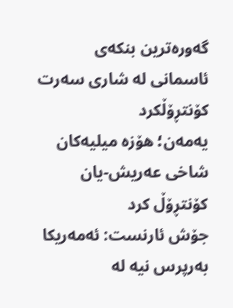گەورەترین بنكەی ئاسمانی لە شاری سەرت کۆنتڕۆڵکرد
یەمەن؛ هۆزە میلیەكان شاخی عەریش-یان كۆنتڕۆڵ كرد
جۆش ئارنست: ئەمەریكا بەرپرس نیە لە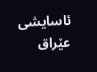ئاسایشی عێراق